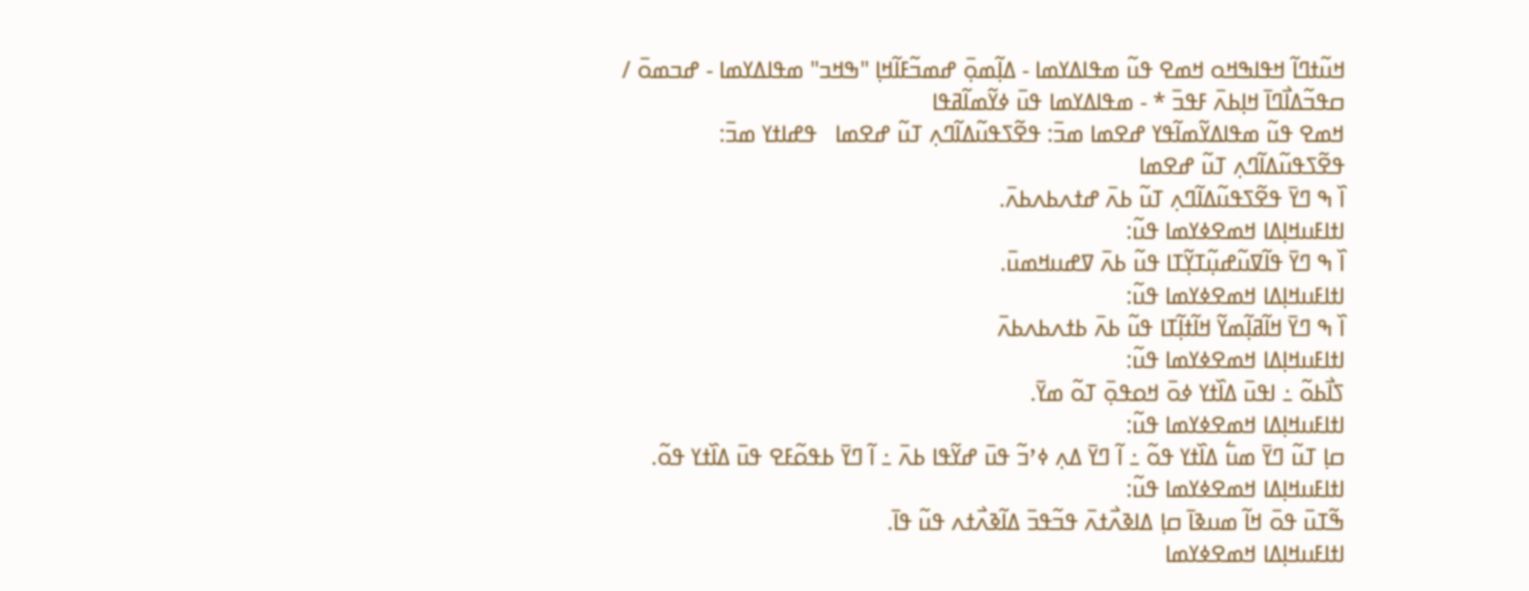ߞߎ߬ߙߣߊ߬ ߞߟߊߒߞߋ ߞߘߐ ߟߎ߬ ߘߟߊߡߌߘߊ - ߡߊ߲߬ߘߋ߲߫ ߝߘߏ߬ߓߊ߬ߞߊ߲ "ߒߞߏ" ߘߟߊߡߌߘߊ - ߝߏߘߋ߫ / ߛߟߏ߬ߡߊ߯ߣߊ߫ ߞߊ߲ߕߍ߫ ߓߟߏ߫ * - ߘߟߊߡߌߘߊ ߟߎ߫ ߦߌ߬ߘߊ߬ߥߟߊ
ߞߘߐ ߟߎ߬ ߘߟߊߡߌ߬ߘߊ߬ߟߌ ߝߐߘߊ ߘߏ߫: ߟߐ߬ߖߟߎ߬ߡߊ߬ߣߍ߲ ߠߎ߬ ߝߐߘߊ   ߟߝߊߙߌ ߘߏ߫:
ߟߐ߬ߖߟߎ߬ߡߊ߬ߣߍ߲ ߠߎ߬ ߝߐߘߊ
ߊ߰ ߒ ߣߌ߫ ߟߐ߬ߖߟߎ߬ߡߊ߬ߣߍ߲ ߠߎ߬ ߕߍ߫ ߝߙߍߕߍߕߍ߫.
ߊߙߊߓߎߞߊ߲ߡߊ ߞߘߐߦߌߘߊ ߟߎ߬:
ߊ߰ ߒ ߣߌ߫ ߟߊ߬ߜߎ߬ߝߎ߲߬ߠߌ߲߬ߠߊ ߟߎ߬ ߕߍ߫ ߜߝߎߞߘߎ߫.
ߊߙߊߓߎߞߊ߲ߡߊ ߞߘߐߦߌߘߊ ߟߎ߬:
ߊ߰ ߒ ߣߌ߫ ߞߊ߬ߥߊ߲߬ߘߌ߬ ߞߊ߬ߙߊ߲߬ߠߊ ߟߎ߬ ߕߍ߫ ߕߙߍߕߍߕߍ߫
ߊߙߊߓߎߞߊ߲ߡߊ ߞߘߐߦߌߘߊ ߟߎ߬:
ߖߊ߯ߕߋ߬ ߸ ߊߟߎ߫ ߡߊ߰ߙߌ ߦߋ߫ ߞߋߟߋ߲߫ ߠߋ߬ ߘߌ߫.
ߊߙߊߓߎߞߊ߲ߡߊ ߞߘߐߦߌߘߊ ߟߎ߬:
ߛߊ߲ ߠߎ߬ ߣߌ߫ ߘߎ߱ ߡߊ߰ߙߌ ߟߋ߬ ߸ ߊ߬ ߣߌ߫ ߡߍ߲ ߦߴߏ߬ ߟߎ߫ ߝߌ߬ߟߊ ߕߍ߫ ߸ ߊ߬ ߣߌ߫ ߕߟߋ߬ߓߐ ߟߎ߫ ߡߊ߰ߙߌ ߟߋ߬.
ߊߙߊߓߎߞߊ߲ߡߊ ߞߘߐߦߌߘߊ ߟߎ߬:
ߒ߬ߠߎ߫ ߟߋ߫ ߞߊ߬ ߘߎߢߊ߫ ߛߊ߲ ߡߊߢߍ߯ߙߍ߫ ߟߏ߬ߟߏ߫ ߡߊ߬ߢߍ߯ߙߍ ߟߎ߬ ߟߊ߫.
ߊߙߊߓߎߞߊ߲ߡߊ ߞߘߐߦߌߘߊ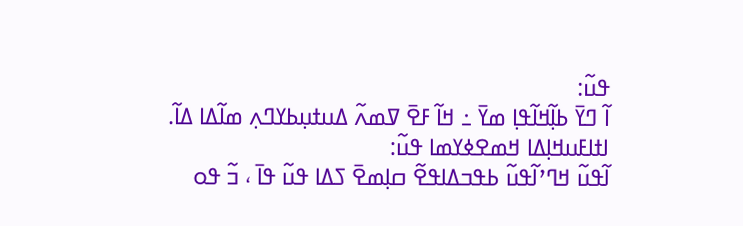ߟߎ߬:
ߊ߬ ߣߌ߫ ߕߊ߲߬ߞߊ߬ߟߊ߲ ߘߌ߫ ߸ ߞߊ߬ ߓߐ߫ ߜߘߍ߬ ߡߎߙߎ߲ߕߌߣߍ߲ ߘߊ߬ߡߊ ߡߊ߬.
ߊߙߊߓߎߞߊ߲ߡߊ ߞߘߐߦߌߘߊ ߟߎ߬:
ߊ߬ߟߎ߬ ߞߣߴߊ߬ߟߎ߬ ߕߟߏߡߊߟߐ߬ ߛߊ߲ߘߐ߫ ߖߡߊ ߟߎ߬ ߟߊ߫ ، ߏ߬ ߟߋ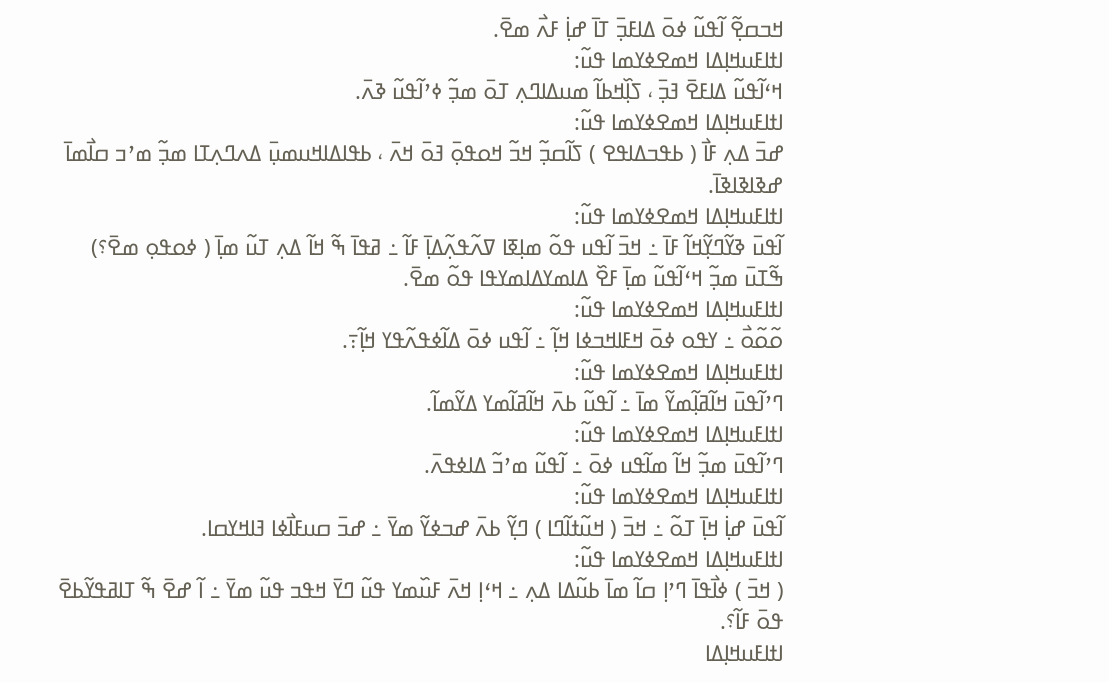ߞߏߛߐ߲߬ ߊ߬ߟߎ߬ ߦߋ߫ ߡߊߓߏ߲߫ ߠߊ߫ ߝߊ߲߭ ߓߍ߯ ߘߐ߫.
ߊߙߊߓߎߞߊ߲ߡߊ ߞߘߐߦߌߘߊ ߟߎ߬:
ߞߵߊ߬ߟߎ߬ ߡߊߓߐ߫ ߔߏ߲߫ ، ߖߊ߲߰ߞߕߊ߬ ߘߎߡߊߣߍ߲ ߠߋ߫ ߘߏ߲߬ ߦߴߊ߬ߟߎ߬ ߢߍ߫.
ߊߙߊߓߎߞߊ߲ߡߊ ߞߘߐߦߌߘߊ ߟߎ߬:
ߝߏ߫ ߡߍ߲ ߓߊ߯ ( ߕߟߏߡߊߟߐ ) ߖߊ߬ߛߏ߲߬ ߞߏ߬ ߞߋߟߋ߲߫ ߔߋ߫ ߞߍ߫ ، ߕߟߊߡߊߞߎߘߎ߲߫ ߡߍߣߍ߲ߠߊ ߘߏ߲߬ ߘߴߏ ߛߊ߯ߘߊ߫ ߝߢߊߢߊߢߊ߫.
ߊߙߊߓߎߞߊ߲ߡߊ ߞߘߐߦߌߘߊ ߟߎ߬:
ߊ߬ߟߎ߫ ߢߌ߬ߣߌ߲߬ߞߊ߬ ߓߊ߫ ߸ ߞߏ߫ ߊ߬ߟߎ ߟߋ߬ ߘߊ߲ߧߊ ߜߍ߬ߟߍ߲߬ߡߊ߲߫ ߓߊ߬ ߸ ߥߟߊ߫ ߒ߬ ߞߊ߬ ߡߍ߲ ߠߎ߬ ߘߊ߲߫ ( ߦߋߟߋ߲ ߘߐ߫؟) ߒ߬ߠߎ߫ ߘߏ߲߬ ߞߵߊ߬ߟߎ߬ ߘߊ߲߫ ߓߐ߰ ߡߊߘߌߡߊߘߌߟߊ ߟߋ߬ ߘߐ߫.
ߊߙߊߓߎߞߊ߲ߡߊ ߞߘߐߦߌߘߊ ߟߎ߬:
ߋ߬ߋ߬ߋ߯ ߸ ߌߟߋ ߦߋ߫ ߞߓߊߞߏߦߊ ߞߊ߲߬ ߸ ߊ߬ߟߎ ߦߋ߫ ߡߊ߬ߦߟߍ߬ߟߌ ߞߊ߲߬߹.
ߊߙߊߓߎߞߊ߲ߡߊ ߞߘߐߦߌߘߊ ߟߎ߬:
ߣߴߊ߬ߟߎ߫ ߞߊ߬ߥߊ߲߬ߘߌ߬ ߘߊ߫ ߸ ߊ߬ߟߎ߬ ߕߍ߫ ߞߊ߬ߥߊ߬ߘߌ ߡߌ߬ߘߊ߬.
ߊߙߊߓߎߞߊ߲ߡߊ ߞߘߐߦߌߘߊ ߟߎ߬:
ߣߴߊ߬ߟߎ߫ ߘߏ߲߬ ߞߊ߬ ߘߊ߬ߟߎ ߦߋ߫ ߸ ߊ߬ߟߎ߬ ߘߴߏ߬ ߡߊߦߟߍ߫.
ߊߙߊߓߎߞߊ߲ߡߊ ߞߘߐߦߌߘߊ ߟߎ߬:
ߊ߬ߟߎ߫ ߝߊ߲߭ ߞߊ߲߫ ߠߋ߬ ߸ ߞߏ߫ ( ߞߎ߬ߙߊ߬ߣߊ ) ߣߌ߲߬ ߕߍ߫ ߝߏߦߌ߬ ߘߌ߫ ߸ ߝߏ߫ ߛߎߓߊ߯ߦߊ ߔߊߞߌߛߊ.
ߊߙߊߓߎߞߊ߲ߡߊ ߞߘߐߦߌߘߊ ߟߎ߬:
( ߞߏ߫ ) ߦߊ߯ߟߊ߫ ߣߴߊ߲ ߛߊ߬ ߘߊ߫ ߕߎ߬ߡߊ ߡߍ߲ ߸ ߞߵߊ߲ ߞߍ߫ ߓߎ߰ߘߌ ߟߎ߬ ߣߌ߫ ߞߟߏ ߟߎ߬ ߘߌ߫ ߸ ߊ߬ ߝߐ߫ ߒ߬ ߠߊߥߟߌ߬ߕߐ߫ ߟߋ߫ ߓߊ߬؟.
ߊߙߊߓߎߞߊ߲ߡߊ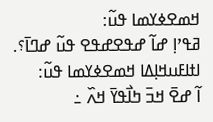ߞߘߐߦߌߘߊ ߟߎ߬:
ߥߟߴߊ߲ ߝߊ߬ ߝߟߐߝߟߐ ߟߎ߬ ߝߣߊ߫؟.
ߊߙߊߓߎߞߊ߲ߡߊ ߞߘߐߦߌߘߊ ߟߎ߬:
ߊ߬ ߝߐ߫ ߞߏ߫ ߤߊ߯ߟߌ߫ ߞߍ߰ ߸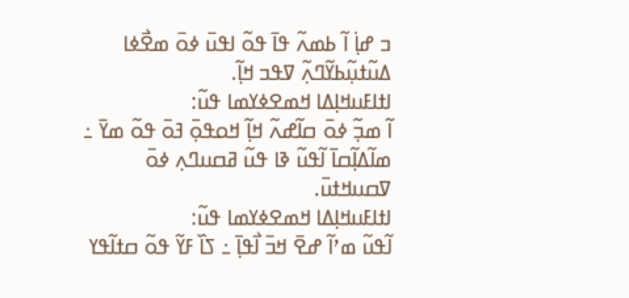ߏ ߝߊ߲߭ ߊ߬ ߕߘߍ߬ ߟߊ߫ ߟߋ߬ ߊߟߎ߫ ߦߋ߫ ߘߐ߯ߦߊ ߡߎ߬ߙߎ߲߬ߕߌ߬ߣߍ߲߬ ߜߟߏ ߞߊ߲߬.
ߊߙߊߓߎߞߊ߲ߡߊ ߞߘߐߦߌߘߊ ߟߎ߬:
ߊ߬ ߘߏ߲߬ ߦߋ߫ ߛߊ߬ߝߍ߬ ߞߊ߲߬ ߞߋߟߋ߲߫ ߔߋ߫ ߟߋ߬ ߘߌ߫ ߸ ߘߊ߬ߡߊ߲߬ߛߊ߫ ߊ߬ߟߎ߬ ߢߊ ߟߎ߬ ߥߛߎߣߍ߲ ߦߋ߫ ߜߛߎߞߙߎ߫.
ߊߙߊߓߎߞߊ߲ߡߊ ߞߘߐߦߌߘߊ ߟߎ߬:
ߊ߬ߟߎ߬ ߘߴߊ߬ ߝߐ߫ ߞߏ߫ ߊ߯ߟߊ߲߫ ߸ ߖߊ߰ ߓߌ߬ ߟߋ߬ ߛߙߊ߬ߟߌ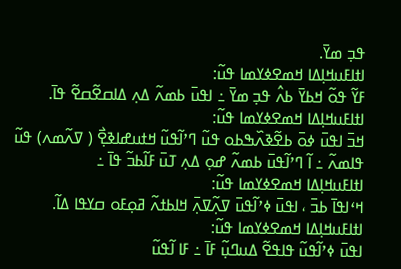ߟߏ߲ ߘߌ߫.
ߊߙߊߓߎߞߊ߲ߡߊ ߞߘߐߦߌߘߊ ߟߎ߬:
ߓߌ߬ ߟߋ߬ ߞߕߌ߫ ߕߍ߮ ߟߏ߲ ߘߌ߫ ߸ ߊߟߎ߫ ߕߘߍ߬ ߡߍ߲ ߡߊߛߐ߬ߛߐ߬ ߟߊ߫.
ߊߙߊߓߎߞߊ߲ߡߊ ߞߘߐߦߌߘߊ ߟߎ߬:
ߞߏ߫ ߊߟߎ߫ ߦߋ߫ ߕߐ߬ߢߍ߰ߒߕߋ ߟߎ߬ ߣߴߊ߬ߟߎ߬ ߞߙߎߝߊߢߐ߲߯ ( ߜߍ߬ߘߍ) ߟߎ߬ ߟߊߘߍ߬ ߸ ߊ߬ ߣߴߊ߬ߟߎ߫ ߕߘߍ߬ ߝߋ߲ ߡߍ߲ ߠߎ߫ ߓߊ߬ߕߏ߬ ߟߊ߫ ߸
ߊߙߊߓߎߞߊ߲ߡߊ ߞߘߐߦߌߘߊ ߟߎ߬:
ߞߵߊߟߊ߫ ߕߏ߫ ، ߊߟߎ߫ ߦߴߊ߬ߟߎ߫ ߜߍ߲߬ߜߍ߲߫ ߞߊߕߙߍ߬ ߥߋ߲ߓߋ ߛߌߟߊ ߡߊ߬.
ߊߙߊߓߎߞߊ߲ߡߊ ߞߘߐߦߌߘߊ ߟߎ߬:
ߊߟߎ߫ ߦߴߊ߬ߟߎ߬ ߟߊߟߐ߬ ߡߎߣߎ߲߬ ߓߊ߫ ߸ ߓߊ ߊ߬ߟߎ߬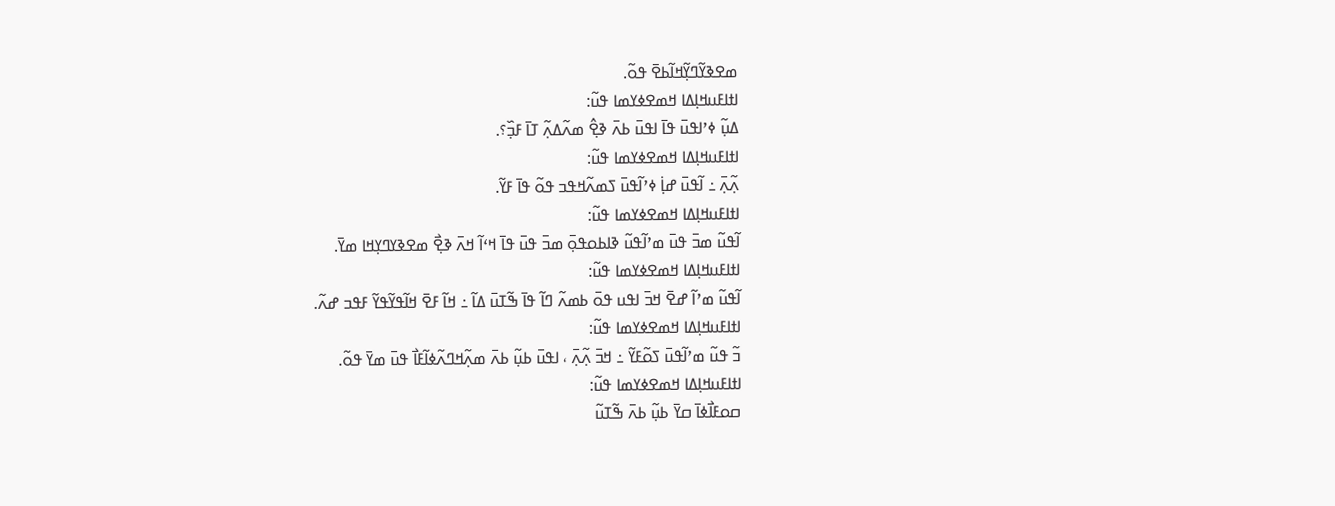ߘߐߢߌ߬ߣߌ߲߬ߞߊ߬ߕߐ߫ ߟߋ߬.
ߊߙߊߓߎߞߊ߲ߡߊ ߞߘߐߦߌߘߊ ߟߎ߬:
ߡߎ߲߬ ߦߴߊߟߎ߫ ߟߊ߫ ߊߟߎ߫ ߕߍ߫ ߢߐ߲߮ ߘߍ߬ߡߍ߲߬ ߠߊ߫ ߓߏ߲߰؟.
ߊߙߊߓߎߞߊ߲ߡߊ ߞߘߐߦߌߘߊ ߟߎ߬:
ߍ߲߬ߍ߲߫ ߸ ߊ߬ߟߎ߫ ߝߊ߲߭ ߦߴߊ߬ߟߎ߫ ߖߘߍ߬ߞߟߏ ߟߋ߬ ߟߊ߫ ߓߌ߬.
ߊߙߊߓߎߞߊ߲ߡߊ ߞߘߐߦߌߘߊ ߟߎ߬:
ߊ߬ߟߎ߬ ߘߏ߫ ߟߎ߫ ߘߴߊ߬ߟߎ߬ ߢߊߕߋߟߋ߲߫ ߘߏ߫ ߟߎ߫ ߟߊ߫ ߞߵߊ߬ ߞߍ߫ ߢߐ߲߯ ߘߐߢߌߣߌ߲ߞߊ ߘߌ߫.
ߊߙߊߓߎߞߊ߲ߡߊ ߞߘߐߦߌߘߊ ߟߎ߬:
ߊ߬ߟߎ߬ ߘߴߊ߬ ߝߐ߫ ߞߏ߫ ߊߟߎ ߟߋ߫ ߕߘߍ߬ ߣߊ߬ ߟߊ߫ ߒ߬ߠߎ߫ ߡߊ߬ ߸ ߞߊ߬ ߓߐ߫ ߞߊ߬ߟߌ߬ߟߌ߬ ߓߟߏ ߝߍ߬.
ߊߙߊߓߎߞߊ߲ߡߊ ߞߘߐߦߌߘߊ ߟߎ߬:
ߏ߬ ߟߎ߬ ߘߴߊ߬ߟߎ߫ ߖߋ߬ߓߌ߬ ߸ ߞߏ߫ ߍ߲߬ߍ߲߫ ، ߊߟߎ߫ ߕߎ߲߬ ߕߍ߫ ߘߍ߲߬ߞߣߍ߬ߦߊ߬ߓߊ߯ ߟߎ߫ ߘߌ߫ ߟߋ߬.
ߊߙߊߓߎߞߊ߲ߡߊ ߞߘߐߦߌߘߊ ߟߎ߬:
ߛߋߓߊ߯ߦߊ߫ ߛߌ߫ ߕߎ߲߬ ߕߍ߫ ߒ߬ߠߎ߬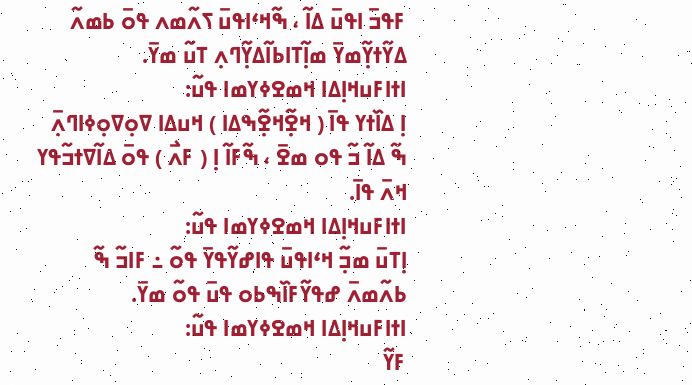ߓߟߏ߫ ߊߟߎ߫ ߡߊ߬ ، ߒ߬ߞߵߊߟߎ߫ ߖߍ߬ߘߍ ߟߋ߫ ߕߘߍ߬ ߡߌ߬ߙߌ߲߬ߘߌ߫ ߘߊ߲߬ߠߊߕߊ߬ߡߌ߲߬ߣߍ߲ ߠߎ߬ ߘߌ߫.
ߊߙߊߓߎߞߊ߲ߡߊ ߞߘߐߦߌߘߊ ߟߎ߬:
ߊ߲ ߡߊ߰ߙߌ ߟߊ߫ ( ߞߐ߲߬ߞߐ߲߬ߒߡߊ ) ߞߎߡߊ ߜߋ߲ߜߋ߲ߦߊߣߍ߲߫ ߒ߬ ߡߊ߬ ߏ߬ ߟߋ ߘߐ߫ ، ߒ߬ߓߊ߬ ߊ߲ ( ߓߍ߯ ) ߟߋ߫ ߡߊ߬ߜߙߏ߬ߟߌ ߞߍ߫ ߟߊ߫.
ߊߙߊߓߎߞߊ߲ߡߊ ߞߘߐߦߌߘߊ ߟߎ߬:
ߊ߲ߠߎ߫ ߘߏ߲߬ ߞߵߊߟߎ߫ ߟߊߝߌ߬ߟߌ߫ ߟߋ߬ ߸ ߓߊߏ߬ ߒ߬ ߕߍ߬ߘߍ߫ ߝߟߌ߬ߓߊ߰ߒߕߋ ߟߎ߫ ߟߋ߬ ߘߌ߫.
ߊߙߊߓߎߞߊ߲ߡߊ ߞߘߐߦߌߘߊ ߟߎ߬:
ߓߌ߬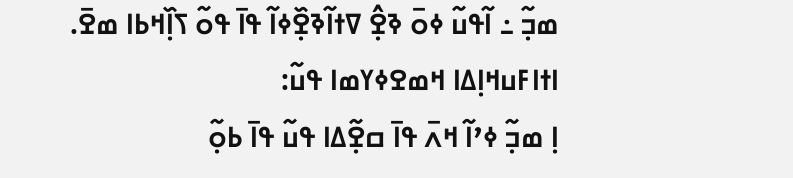ߘߏ߲߬ ߸ ߊ߬ߟߎ߬ ߦߋ߫ ߢߐ߲߮ ߜߙߊ߬ߢߐ߲߰ߦߊ߬ ߟߊ߫ ߟߋ߬ ߖߊ߲߰ߞߕߊ ߘߐ߫.
ߊߙߊߓߎߞߊ߲ߡߊ ߞߘߐߦߌߘߊ ߟߎ߬:
ߊ߲ ߘߏ߲߬ ߦߴߊ߬ ߞߍ߫ ߟߊ߫ ߛߐ߲߬ߡߊ ߟߎ߬ ߟߊ߫ ߕߋ߲߬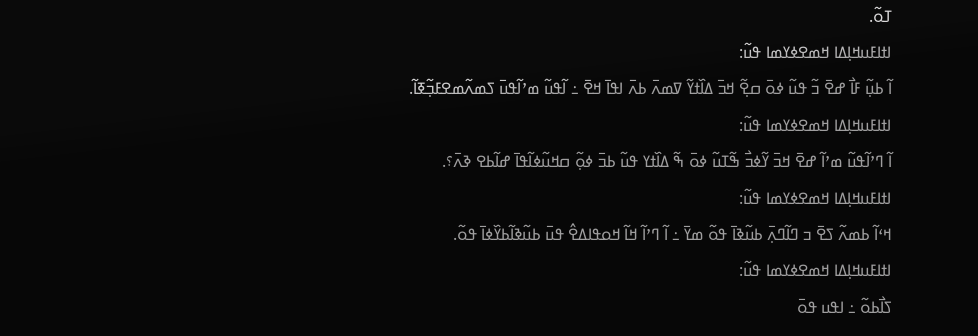ߠߋ߬.
ߊߙߊߓߎߞߊ߲ߡߊ ߞߘߐߦߌߘߊ ߟߎ߬:
ߊ߬ ߕߎ߲߬ ߓߊ߯ ߝߐ߫ ߏ߬ ߟߎ߬ ߦߋ߫ ߛߐ߲߬ ߞߏ߫ ߡߊ߰ߙߌ߬ ߜߘߍ߫ ߕߍ߫ ߊߟߊ߫ ߞߐ߫ ߸ ߊ߬ߟߎ߬ ߘߴߊ߬ߟߎ߫ ߖߘߍ߬ߘߐߓߏ߲߬ߧߊ߬.
ߊߙߊߓߎߞߊ߲ߡߊ ߞߘߐߦߌߘߊ ߟߎ߬:
ߊ߬ ߣߴߊ߬ߟߎ߬ ߘߴߊ߬ ߝߐ߫ ߞߏ߫ ߌ߬ߦߏ߯ ߒ߬ߠߎ߬ ߦߋ߫ ߒ߬ ߡߊ߰ߙߌ ߟߎ߬ ߕߏ߫ ߦߋ߲߬ ߛߞߎ߬ߦߊ߬ߟߊ߫ ߝߊ߬ߕߐ ߢߍ߫؟.
ߊߙߊߓߎߞߊ߲ߡߊ ߞߘߐߦߌߘߊ ߟߎ߬:
ߞߵߊ߬ ߕߘߍ߬ ߖߐ߫ ߏ ߣߊ߬ߣߍ߲߫ ߕߎ߬ߢߊ߫ ߟߋ߬ ߘߌ߫ ߸ ߊ߬ ߣߴߊ߬ ߞߊ߬ ߞߋߟߊߡߐ߮ ߟߎ߫ ߕߎ߬ߢߊ߬ߕߌ߰ߦߊ߫ ߟߋ߬.
ߊߙߊߓߎߞߊ߲ߡߊ ߞߘߐߦߌߘߊ ߟߎ߬:
ߖߊ߯ߕߋ߬ ߸ ߊߟߎ ߟߋ߫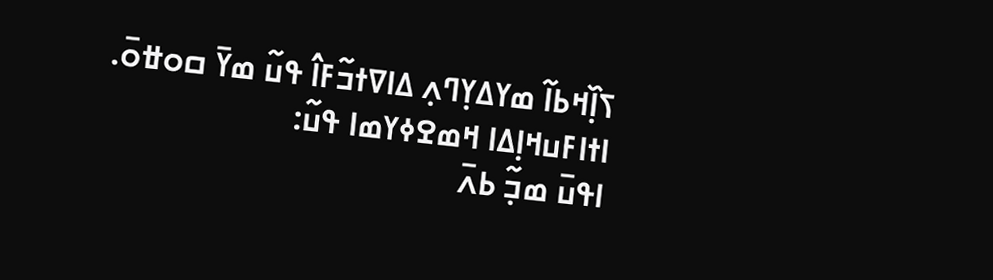ߖߊ߲߰ߞߕߊ߬ ߘߌߡߌ߲ߣߍ߲ ߡߊߜߙߏ߬ߓߊ߮ ߟߎ߬ ߘߌ߫ ߛߋߚߋ߫.
ߊߙߊߓߎߞߊ߲ߡߊ ߞߘߐߦߌߘߊ ߟߎ߬:
ߊߟߎ߫ ߘߏ߲߬ ߕߍ߫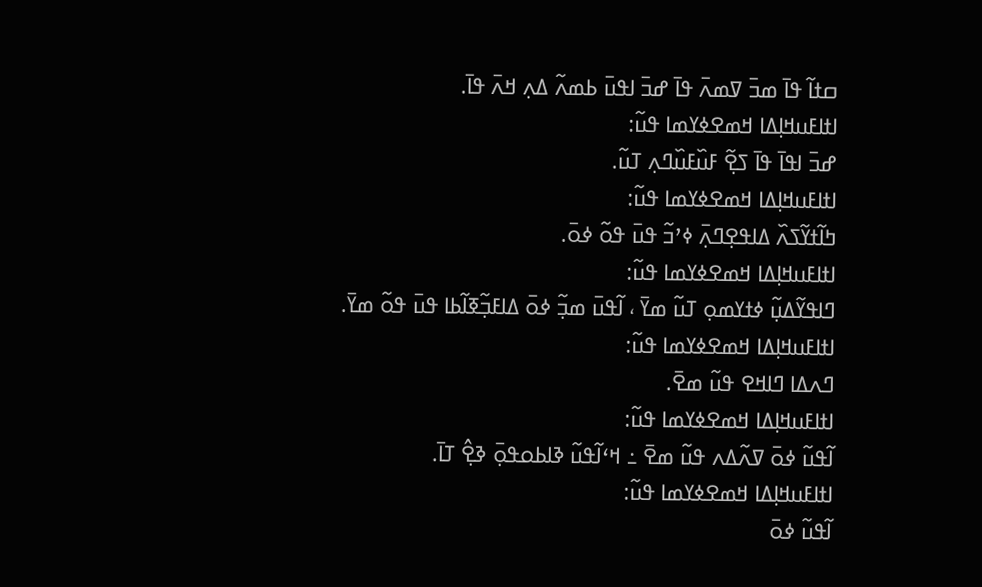ߛߙߊ߬ ߟߊ߫ ߘߏ߫ ߜߘߍ߫ ߟߊ߫ ߝߏ߫ ߊߟߎ߫ ߕߘߍ߬ ߡߍ߲ ߞߍ߫ ߟߊ߫.
ߊߙߊߓߎߞߊ߲ߡߊ ߞߘߐߦߌߘߊ ߟߎ߬:
ߝߏ߫ ߊߟߊ߫ ߟߊ߫ ߖߐ߲߬ ߓߎ߰ߓߎ߰ߣߍ߲ ߠߎ߬.
ߊߙߊߓߎߞߊ߲ߡߊ ߞߘߐߦߌߘߊ ߟߎ߬:
ߤߊ߬ߙߌ߬ߖߍ߰ ߡߊߟߐ߲ߣߍ߲߫ ߦߴߏ߬ ߟߎ߫ ߟߋ߬ ߦߋ߫.
ߊߙߊߓߎߞߊ߲ߡߊ ߞߘߐߦߌߘߊ ߟߎ߬:
ߣߊߟߌ߬ߡߎ߲߬ ߦߙߌߘߋ߲ ߠߎ߬ ߘߌ߫ ، ߊ߬ߟߎ߫ ߘߏ߲߬ ߦߋ߫ ߡߊߓߏ߲߬ߧߊ߬ߕߊ ߟߎ߫ ߟߋ߬ ߘߌ߫.
ߊߙߊߓߎߞߊ߲ߡߊ ߞߘߐߦߌߘߊ ߟߎ߬:
ߣߍߡߊ ߣߊߞߐ ߟߎ߬ ߘߐ߫.
ߊߙߊߓߎߞߊ߲ߡߊ ߞߘߐߦߌߘߊ ߟߎ߬:
ߊ߬ߟߎ߬ ߦߋ߫ ߜߍ߬ߡߍ ߟߎ߬ ߘߐ߫ ߸ ߞߵߊ߬ߟߎ߬ ߢߊߕߋߟߋ߲߫ ߢߐ߲߮ ߠߊ߫.
ߊߙߊߓߎߞߊ߲ߡߊ ߞߘߐߦߌߘߊ ߟߎ߬:
ߊ߬ߟߎ߬ ߦߋ߫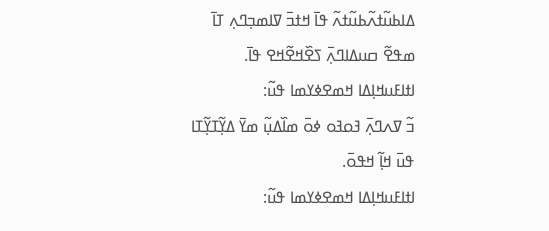ߡߊߕߎ߬ߙߍ߬ߕߎ߬ߙߍ߬ ߟߊ߫ ߞߙߏ߫ ߜߊߘߏ߲ߣߍ߲ ߠߊ߫ ߘߟߐ߬ ߛߎߡߊߣߍ߲߫ ߖߐ߰ߞߐ߬ߞߐ ߟߊ߫.
ߊߙߊߓߎߞߊ߲ߡߊ ߞߘߐߦߌߘߊ ߟߎ߬:
ߏ߬ ߜߍߣߍ߲߫ ߔߋߔߋ ߦߋ߫ ߘߊ߰ߡߎ߲߬ ߘߌ߫ ߡߌ߲߬ߠߌ߲߬ߠߊ ߟߎ߫ ߞߊ߲߬ ߞߟߋ߫.
ߊߙߊߓߎߞߊ߲ߡߊ ߞߘߐߦߌߘߊ ߟߎ߬: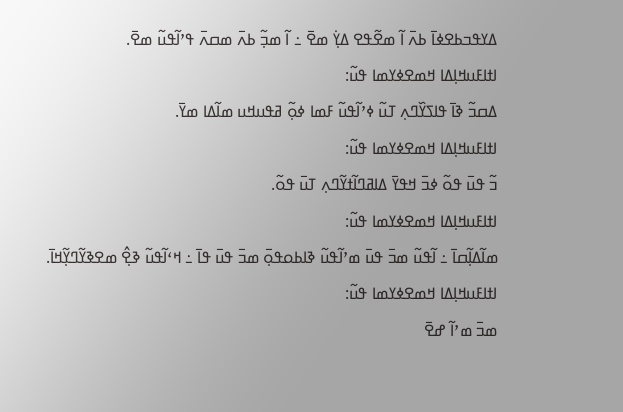ߡߌߟߏߕߐߦߊ߫ ߕߍ߫ ߊ߬ ߘߐ߬ߟߐ ߡߌ߲߭ ߘߐ߫ ߸ ߊ߬ ߘߏ߲߬ ߕߍ߫ ߘߛߍ߫ ߟߴߊ߬ߟߎ߬ ߘߐ߫.
ߊߙߊߓߎߞߊ߲ߡߊ ߞߘߐߦߌߘߊ ߟߎ߬:
ߡߛߏ߬ ߢߊ߫ ߟߊߖߌ߰ߣߍ߲ ߠߎ߬ ߦߴߊ߬ߟߎ߬ ߓߘߊ ߦߋ߲߬ ߥߟߎߞߎ ߘߊ߬ߡߊ ߘߌ߫.
ߊߙߊߓߎߞߊ߲ߡߊ ߞߘߐߦߌߘߊ ߟߎ߬:
ߏ߬ ߟߎ߫ ߟߋ߬ ߦߏ߫ ߞߟߌ߫ ߡߊߥߣߊ߬ߙߌ߬ߣߍ߲ ߠߎ߫ ߟߋ߬.
ߊߙߊߓߎߞߊ߲ߡߊ ߞߘߐߦߌߘߊ ߟߎ߬:
ߘߊ߬ߡߊ߲߬ߛߊ߫ ߸ ߊ߬ߟߎ߬ ߘߏ߫ ߟߎ߫ ߘߴߊ߬ߟߎ߬ ߢߊߕߋߟߋ߲߫ ߘߏ߫ ߟߎ߫ ߟߊ߫ ߸ ߞߵߊ߬ߟߎ߬ ߢߐ߲߮ ߘߐߢߌ߬ߣߌ߲߬ߞߊ߫.
ߊߙߊߓߎߞߊ߲ߡߊ ߞߘߐߦߌߘߊ ߟߎ߬:
ߘߏ߫ ߘߴߊ߬ ߝߐ߫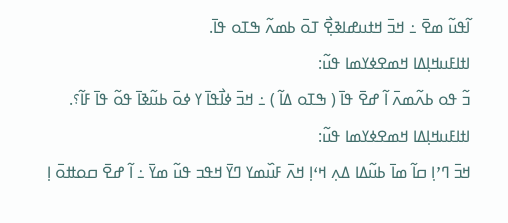ߊ߬ߟߎ߬ ߘߐ߫ ߸ ߞߏ߫ ߞߙߎߝߊߢߐ߲߯ ߠߋ߫ ߕߘߍ߬ ߒߠߋ ߟߊ߫.
ߊߙߊߓߎߞߊ߲ߡߊ ߞߘߐߦߌߘߊ ߟߎ߬:
ߏ߬ ߟߋ ߕߍ߬ߘߍ߫ ߊ߬ ߝߐ߫ ߟߊ߫ ( ߒߠߋ ߡߊ߬ ) ߸ ߞߏ߫ ߦߊ߯ߟߊ߫ ߌ ߦߋ߫ ߕߎ߬ߢߊ߫ ߟߋ߬ ߟߊ߫ ߓߊ߬؟.
ߊߙߊߓߎߞߊ߲ߡߊ ߞߘߐߦߌߘߊ ߟߎ߬:
ߞߏ߫ ߣߴߊ߲ ߛߊ߬ ߘߊ߫ ߕߎ߬ߡߊ ߡߍ߲ ߞߵߊ߲ ߞߍ߫ ߓߎ߰ߘߌ ߣߌ߫ ߞߟߏ ߟߎ߬ ߘߌ߫ ߸ ߊ߬ ߝߐ߫ ߛߋߚߋ߫ ߊ߲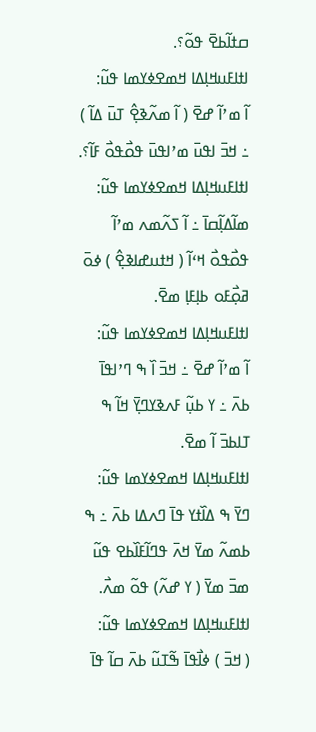ߛߙߊ߬ߕߐ߫ ߟߋ߬؟.
ߊߙߊߓߎߞߊ߲ߡߊ ߞߘߐߦߌߘߊ ߟߎ߬:
ߊ߬ ߘߴߊ߬ ߝߐ߫ ( ߊ߬ ߘߍ߬ߢߐ߲߮ ߠߎ߫ ߡߊ߬ ) ߸ ߞߏ߫ ߊߟߎ߫ ߘߴߊߟߎ߫ ߟߋ߯ߟߋ߯ ߓߊ߬؟.
ߊߙߊߓߎߞߊ߲ߡߊ ߞߘߐߦߌߘߊ ߟߎ߬:
ߘߊ߬ߡߊ߲߬ߛߊ߫ ߸ ߊ߬ ߖߍ߬ߘߍ ߘߴߊ߬ ߟߋ߯ߟߋ߯ ߞߵߊ߬ ( ߞߙߎߝߊߢߐ߲߮ ) ߦߋ߫ ߥߋ߲߯ߓߋ ߕߊ߲ߓߊ߲ ߘߐ߫.
ߊߙߊߓߎߞߊ߲ߡߊ ߞߘߐߦߌߘߊ ߟߎ߬:
ߊ߬ ߘߴߊ߬ ߝߐ߫ ߸ ߞߏ߫ ߊ߰ ߒ ߣߴߊߟߊ߫ ߕߍ߫ ߸ ߌ ߕߎ߲߬ ߓߍߢߌߣߌ߲߫ ߞߊ߬ ߒ ߠߊߕߏ߫ ߊ߬ ߘߐ߫.
ߊߙߊߓߎߞߊ߲ߡߊ ߞߘߐߦߌߘߊ ߟߎ߬:
ߣߌ߫ ߒ ߡߊ߰ߙߌ ߟߊ߫ ߣߍߡߊ ߕߍ߫ ߸ ߒ ߕߘߍ߬ ߘߌ߫ ߞߍ߫ ߟߣߊ߬ߓߊ߰ߕߐ ߟߎ߬ ߘߏ߫ ߘߌ߫ ( ߌ ߝߍ߬) ߟߋ߬ ߘߍ߯.
ߊߙߊߓߎߞߊ߲ߡߊ ߞߘߐߦߌߘߊ ߟߎ߬:
( ߞߏ߫ ) ߦߊ߯ߟߊ߫ ߒ߬ߠߎ߬ ߕߍ߫ ߛߊ߬ ߟߊ߫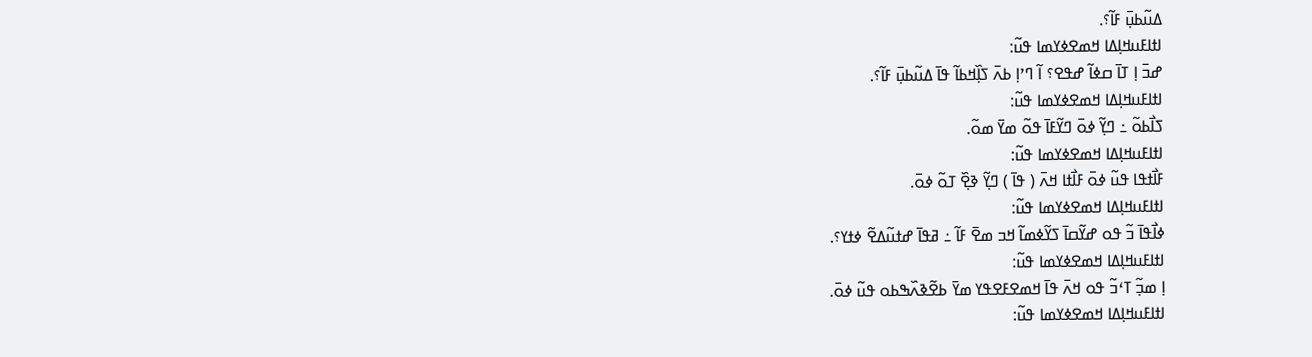ߡߎ߬ߕߎ߲߫ ߓߊ߬؟.
ߊߙߊߓߎߞߊ߲ߡߊ ߞߘߐߦߌߘߊ ߟߎ߬:
ߝߏ߫ ߊ߲ ߠߊ߫ ߛߦߊ߬ ߝߟߐ؟ ߊ߬ ߣߴߊ߲ ߕߍ߫ ߖߊ߲߰ߞߕߊ߬ ߟߊ߫ ߡߎ߬ߕߎ߲߫ ߓߊ߬؟.
ߊߙߊߓߎߞߊ߲ߡߊ ߞߘߐߦߌߘߊ ߟߎ߬:
ߖߊ߯ߕߋ߬ ߸ ߣߌ߲߬ ߦߋ߫ ߣߌ߬ߓߊ߫ ߟߋ߬ ߘߌ߫ ߘߋ߬.
ߊߙߊߓߎߞߊ߲ߡߊ ߞߘߐߦߌߘߊ ߟߎ߬:
ߓߊ߯ߙߟߊ ߟߎ߬ ߦߋ߫ ߓߊ߯ߙߊ ߞߍ߫ ( ߟߊ߫ ) ߣߌ߲߬ ߢߐ߲߰ ߠߋ߬ ߦߋ߫.
ߊߙߊߓߎߞߊ߲ߡߊ ߞߘߐߦߌߘߊ ߟߎ߬:
ߦߊ߯ߟߊ߫ ߏ߬ ߟߋ ߝߌ߬ߛߊ߫ ߖߌ߬ߦߘߊ߬ ߞߏ ߘߐ߫ ߓߊ߬ ߸ ߥߟߊ߫ ߝߙߎ߬ߡߐ߬ ߦߙߌ؟.
ߊߙߊߓߎߞߊ߲ߡߊ ߞߘߐߦߌߘߊ ߟߎ߬:
ߊ߲ ߘߏ߲߬ ߠߵߏ߬ ߟߋ ߞߍ߫ ߟߊ߫ ߞߘߐߓߐߟߌ ߘߌ߫ ߕߐ߬ߢߍ߰ߒߕߋ ߟߎ߬ ߦߋ߫.
ߊߙߊߓߎߞߊ߲ߡߊ ߞߘߐߦߌߘߊ ߟߎ߬: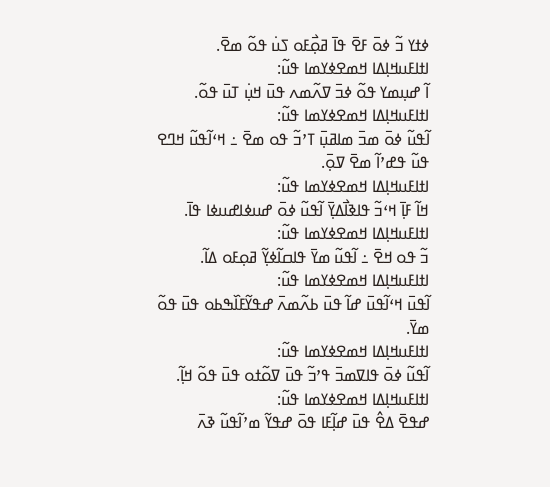ߦߙߌ ߏ߬ ߦߋ߫ ߓߐ߫ ߟߊ߫ ߥߋ߲߯ߓߋ ߖߎ߭ ߟߋ߬ ߘߐ߫.
ߊߙߊߓߎߞߊ߲ߡߊ ߞߘߐߦߌߘߊ ߟߎ߬:
ߊ߬ ߝߎ߲ߘߌ ߟߋ߬ ߦߏ߫ ߜߍ߬ߘߍ ߟߎ߫ ߞߎ߲߭ ߠߎ߫ ߟߋ߬.
ߊߙߊߓߎߞߊ߲ߡߊ ߞߘߐߦߌߘߊ ߟߎ߬:
ߊ߬ߟߎ߬ ߦߋ߫ ߘߏ߫ ߘߊߥߎ߲߫ ߠߴߏ߬ ߟߋ ߘߐ߫ ߸ ߞߵߊ߬ߟߎ߬ ߞߣߐ ߟߎ߬ ߟߝߴߊ߬ ߘߐ߫ ߜߋ߲߫.
ߊߙߊߓߎߞߊ߲ߡߊ ߞߘߐߦߌߘߊ ߟߎ߬:
ߞߊ߬ ߓߊ߲߫ ߞߵߏ߬ ߟߊߢߊ߯ߡߌ߲߫ ߊ߬ߟߎ߬ ߦߋ߫ ߝߎߦߊߝߎߦߊ ߟߊ߫.
ߊߙߊߓߎߞߊ߲ߡߊ ߞߘߐߦߌߘߊ ߟߎ߬:
ߏ߬ ߟߋ ߞߐ߫ ߸ ߊ߬ߟߎ߬ ߘߌ߫ ߟߊߛߊ߬ߦߌ߲߬ ߥߋ߲ߓߋ ߡߊ߬.
ߊߙߊߓߎߞߊ߲ߡߊ ߞߘߐߦߌߘߊ ߟߎ߬:
ߊ߬ߟߎ߫ ߞߵߊ߬ߟߎ߫ ߝߊ߬ ߟߎ߫ ߕߍ߬ߘߍ߫ ߝߟߌ߬ߓߊ߰ߒߕߋ ߟߎ߫ ߟߋ߬ ߘߌ߫.
ߊߙߊߓߎߞߊ߲ߡߊ ߞߘߐߦߌߘߊ ߟߎ߬:
ߊ߬ߟߎ߬ ߦߋ߫ ߟߊߜߘߏ߫ ߟߴߏ߬ ߟߎ߫ ߜߋ߬ߙߋ ߟߎ߫ ߟߋ߬ ߞߊ߲߬.
ߊߙߊߓߎߞߊ߲ߡߊ ߞߘߐߦߌߘߊ ߟߎ߬:
ߝߟߐ߫ ߡߐ߮ ߟߎ߫ ߝߊ߲߬ߓߊ ߟߋ߫ ߝߟߌ߬ ߘߴߊ߬ߟߎ߬ ߢߍ߫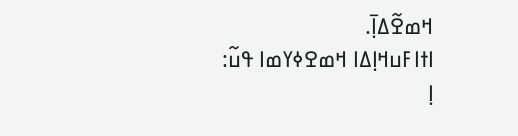ߞߘߐ߬ߡߊ߲߫.
ߊߙߊߓߎߞߊ߲ߡߊ ߞߘߐߦߌߘߊ ߟߎ߬:
ߊ߲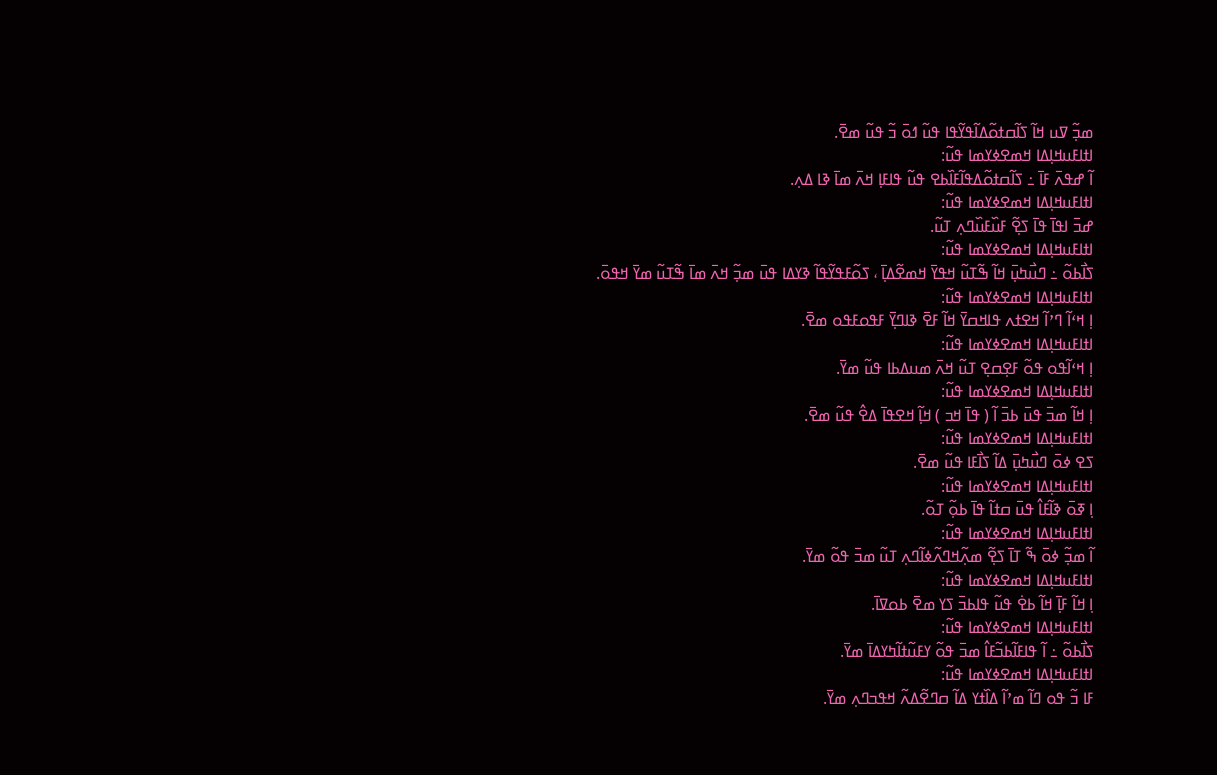ߘߏ߲߬ ߜߎ ߞߊ߬ ߖߊ߬ߛߙߋ߬ߡߊ߬ߟߌ߬ߟߊ ߟߎ߬ ߗߋ߫ ߏ߬ ߟߎ߬ ߘߐ߫.
ߊߙߊߓߎߞߊ߲ߡߊ ߞߘߐߦߌߘߊ ߟߎ߬:
ߊ߬ ߝߟߍ߫ ߓߊ߫ ߸ ߖߊ߬ߛߙߋ߬ߡߟߊ߬ߓߊ߰ߕߐ ߟߎ߬ ߟߊߓߊ߲ ߞߍ߫ ߘߊ߫ ߢߊ ߡߍ߲.
ߊߙߊߓߎߞߊ߲ߡߊ ߞߘߐߦߌߘߊ ߟߎ߬:
ߝߏ߫ ߊߟߊ߫ ߟߊ߫ ߖߐ߲߬ ߓߎ߰ߓߎ߰ߣߍ߲ ߠߎ߬.
ߊߙߊߓߎߞߊ߲ߡߊ ߞߘߐߦߌߘߊ ߟߎ߬:
ߖߊ߯ߕߋ߬ ߸ ߣߎ߯ߤߎ߲߫ ߞߊ߬ ߒ߬ߠߎ߬ ߞߟߌ߫ ߞߘߐ߬ߡߊ߲߫ ، ߖߋ߬ߓߟߌ߬ߟߊ߬ ߢߌߡߊ ߟߎ߫ ߘߏ߲߬ ߞߍ߫ ߘߊ߫ ߒ߬ߠߎ߬ ߘߌ߫ ߞߟߋ߫.
ߊߙߊߓߎߞߊ߲ߡߊ ߞߘߐߦߌߘߊ ߟߎ߬:
ߊ߲ ߞߵߊ߬ ߣߴߊ߬ ߞߐߙߍ ߟߊߞߛߌ߫ ߞߊ߬ ߓߐ߫ ߢߊߣߌ߲߫ ߓߟߋߓߟߋ ߘߐ߫.
ߊߙߊߓߎߞߊ߲ߡߊ ߞߘߐߦߌߘߊ ߟߎ߬:
ߊ߲ ߞߵߊ߬ߟߋ ߟߋ߬ ߓߐ߲ߛߐ߲ ߠߎ߬ ߞߍ߫ ߘߎߡߕߊ ߟߎ߬ ߘߌ߫.
ߊߙߊߓߎߞߊ߲ߡߊ ߞߘߐߦߌߘߊ ߟߎ߬:
ߊ߲ ߞߊ߬ ߘߏ߫ ߟߎ߫ ߕߏ߫ ߊ߬ ( ߟߊ߫ ߞߏ ) ߞߊ߲߬ ߞߐߟߊ߫ ߡߐ߮ ߟߎ߬ ߘߐ߫.
ߊߙߊߓߎߞߊ߲ߡߊ ߞߘߐߦߌߘߊ ߟߎ߬:
ߖߐ ߦߋ߫ ߣߎ߯ߤߎ߲߫ ߡߊ߬ ߖߊ߯ߓߊ ߟߎ߬ ߘߐ߫.
ߊߙߊߓߎߞߊ߲ߡߊ ߞߘߐߦߌߘߊ ߟߎ߬:
ߊ߲ ߧߋ߫ ߢߊ߬ߓߊ߮ ߟߎ߫ ߛߙߊ߬ ߟߊ߫ ߕߋ߲߬ ߠߋ߬.
ߊߙߊߓߎߞߊ߲ߡߊ ߞߘߐߦߌߘߊ ߟߎ߬:
ߊ߬ ߘߏ߲߬ ߦߋ߫ ߒ߬ ߠߊ߫ ߖߐ߲߬ ߘߍ߲߬ߞߣߍ߬ߦߊ߬ߣߍ߲ ߠߎ߬ ߘߏ߫ ߟߋ߬ ߘߌ߫.
ߊߙߊߓߎߞߊ߲ߡߊ ߞߘߐߦߌߘߊ ߟߎ߬:
ߊ߲ ߞߊ߬ ߓߊ߲߫ ߞߊ߬ ߕߐ߭ ߟߎ߬ ߟߊߕߏ߫ ߖߌ ߘߐ߫ ߕߋߜߊ߫.
ߊߙߊߓߎߞߊ߲ߡߊ ߞߘߐߦߌߘߊ ߟߎ߬:
ߖߊ߯ߕߋ߬ ߸ ߊ߬ ߟߊߓߊ߬ߕߏ߬ߓߊ߮ ߘߏ߫ ߟߋ߬ ߌߓߎ߬ߙߊ߬ߤߌߡߊ߫ ߘߌ߫.
ߊߙߊߓߎߞߊ߲ߡߊ ߞߘߐߦߌߘߊ ߟߎ߬:
ߓߊ ߏ߬ ߟߋ ߣߊ߬ ߘߴߊ߬ ߡߊ߰ߙߌ ߡߊ߬ ߛߣߐ߬ߡߍ߬ ߞߟߏߣߍ߲ ߘߌ߫.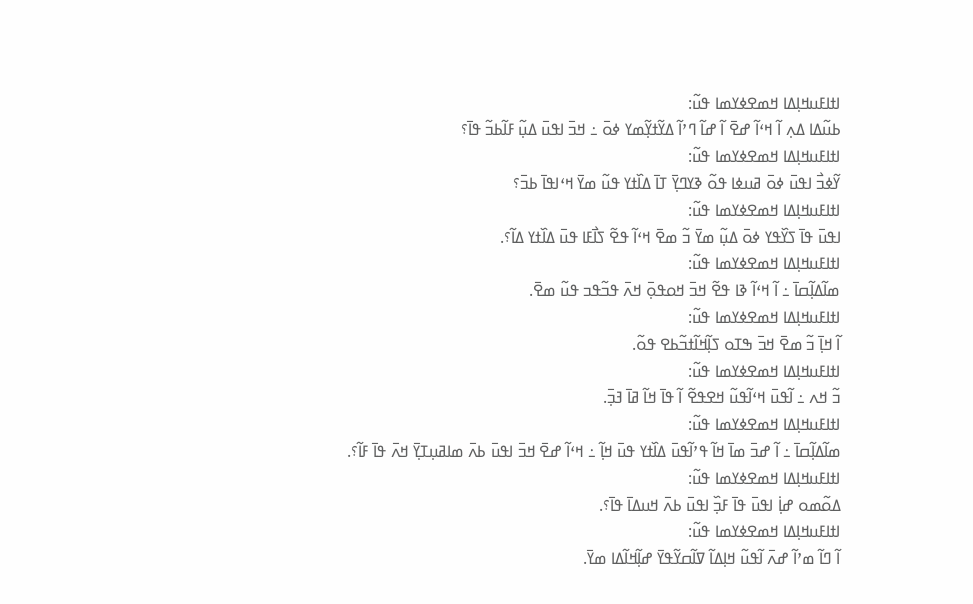ߊߙߊߓߎߞߊ߲ߡߊ ߞߘߐߦߌߘߊ ߟߎ߬:
ߕߎ߬ߡߊ ߡߍ߲ ߊ߬ ߞߵߊ߬ ߝߐ߫ ߊ߬ ߝߊ߬ ߣߴߊ߬ ߡߌ߬ߙߌ߲߬ߘߌ ߦߋ߫ ߸ ߞߏ߫ ߊߟߎ߫ ߡߎ߲߬ ߓߊ߬ߕߏ߬ ߟߊ߫؟
ߊߙߊߓߎߞߊ߲ߡߊ ߞߘߐߦߌߘߊ ߟߎ߬:
ߌ߬ߦߏ߯ ߊߟߎ߫ ߦߋ߫ ߥߎߦߊ ߟߋ߬ ߢߌߣߌ߲߫ ߠߊ߫ ߡߊ߰ߙߌ ߟߎ߬ ߘߌ߫ ߞߵߊߟߊ߫ ߕߏ߫؟
ߊߙߊߓߎߞߊ߲ߡߊ ߞߘߐߦߌߘߊ ߟߎ߬:
ߊߟߎ߫ ߟߊ߫ ߖߌ߰ߟߌ ߦߋ߫ ߡߎ߲߬ ߘߌ߫ ߏ߬ ߘߐ߫ ߞߵߊ߬ ߟߐ߬ ߖߊ߯ߓߊ ߟߎ߫ ߡߊ߰ߙߌ ߡߊ߬؟.
ߊߙߊߓߎߞߊ߲ߡߊ ߞߘߐߦߌߘߊ ߟߎ߬:
ߘߊ߬ߡߊ߲߬ߛߊ߫ ߸ ߊ߬ ߞߵߊ߬ ߢߊ ߟߐ߬ ߞߏ߫ ߞߋߟߋ߲߫ ߞߍ߫ ߟߏ߬ߟߏ ߟߎ߬ ߘߐ߫.
ߊߙߊߓߎߞߊ߲ߡߊ ߞߘߐߦߌߘߊ ߟߎ߬:
ߊ߬ ߞߊ߲߫ ߏ߬ ߘߐ߫ ߞߏ߫ ߒߠߋ ߖߊ߲߬ߞߊ߬ߙߏ߬ߕߐ ߟߋ߬.
ߊߙߊߓߎߞߊ߲ߡߊ ߞߘߐߦߌߘߊ ߟߎ߬:
ߏ߬ ߞߍ ߸ ߊ߬ߟߎ߫ ߞߵߊ߬ߟߎ߬ ߞߐߟߐ߬ ߊ߬ ߟߊ߫ ߞߊ߬ ߥߊ߫ ߔߏ߲߫.
ߊߙߊߓߎߞߊ߲ߡߊ ߞߘߐߦߌߘߊ ߟߎ߬:
ߘߊ߬ߡߊ߲߬ߛߊ߫ ߸ ߊ߬ ߝߏ߫ ߘߊ߫ ߞߊ߬ ߟߴߊ߬ߟߎ߫ ߡߊ߰ߙߌ ߟߎ߫ ߞߊ߲߬ ߸ ߞߵߊ߬ ߝߐ߫ ߞߏ߫ ߊߟߎ߫ ߕߍ߫ ߘߊߥߎ߲ߠߌ߲߫ ߞߍ߫ ߟߊ߫ ߓߊ߬؟.
ߊߙߊߓߎߞߊ߲ߡߊ ߞߘߐߦߌߘߊ ߟߎ߬:
ߡߋ߬ߘߋ ߝߊ߲߭ ߊߟߎ߫ ߟߊ߫ ߓߏ߲߰ ߊߟߎ߫ ߕߍ߫ ߞߎߡߊ߫ ߟߊ߫؟.
ߊߙߊߓߎߞߊ߲ߡߊ ߞߘߐߦߌߘߊ ߟߎ߬:
ߊ߬ ߣߊ߬ ߘߴߊ߬ ߝߍ߫ ߊ߬ߟߎ߬ ߞߊ߲ߡߊ߬ ߜߊ߬ߛߌ߬ߟߌ߫ ߝߊ߲߬ߞߊ߬ߡߊ ߘߌ߫.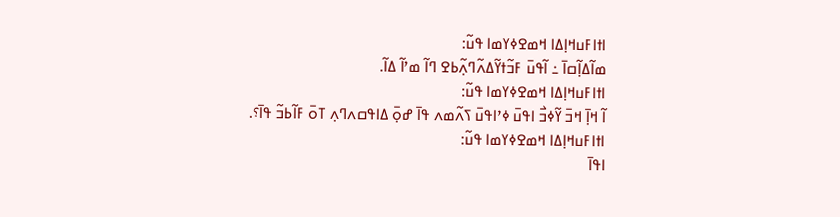ߊߙߊߓߎߞߊ߲ߡߊ ߞߘߐߦߌߘߊ ߟߎ߬:
ߘߊ߬ߡߊ߲߬ߛߊ߫ ߸ ߊ߬ߟߎ߫ ߓߏ߬ߙߌ߬ߡߍ߬ߣߍ߲߬ߕߐ ߣߊ߬ ߘߴߊ߬ ߡߊ߬.
ߊߙߊߓߎߞߊ߲ߡߊ ߞߘߐߦߌߘߊ ߟߎ߬:
ߊ߬ ߞߊ߲߫ ߞߏ߫ ߌ߬ߦߏ߯ ߊߟߎ߫ ߦߴߊߟߎ߫ ߖߍ߬ߘߍ ߟߊ߫ ߝߋ߲߫ ߡߊߟߛߍߣߍ߲ ߠߋ߫ ߓߊ߬ߕߏ߬ ߟߊ߫؟.
ߊߙߊߓߎߞߊ߲ߡߊ ߞߘߐߦߌߘߊ ߟߎ߬:
ߊߟߊ߫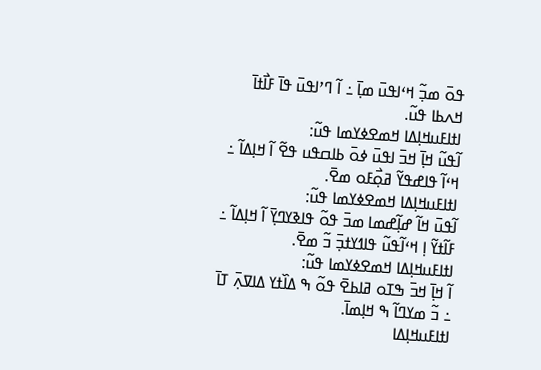ߟߋ߫ ߘߏ߲߬ ߞߵߊߟߎ߫ ߘߊ߲߫ ߸ ߊ߬ ߣߴߊߟߎ߫ ߟߊ߫ ߓߊ߯ߙߊ߫ ߞߍߕߊ ߟߎ߬.
ߊߙߊߓߎߞߊ߲ߡߊ ߞߘߐߦߌߘߊ ߟߎ߬:
ߊ߬ߟߎ߬ ߞߊ߲߫ ߞߏ߫ ߊߟߎ߫ ߦߋ߫ ߕߊߛߟߎ ߟߐ߬ ߊ߬ ߞߊ߲ߡߊ߬ ߸ ߞߵߊ߬ ߟߊߝߟߌ߬ ߥߋ߲߯ߓߋ ߘߐ߫.
ߊߙߊߓߎߞߊ߲ߡߊ ߞߘߐߦߌߘߊ ߟߎ߬:
ߊ߬ߟߎ߫ ߞߊ߬ ߝߊ߲߬ߝߘߊ ߘߏ߫ ߟߋ߬ ߟߊߢߌߣߌ߲߫ ߊ߬ ߞߊ߲ߡߊ߬ ߸ ߓߊ߬ߙߌ߬ ߊ߲ ߞߵߊ߬ߟߎ߬ ߟߊߗߌߙߏ߲߫ ߏ߬ ߘߐ߫.
ߊߙߊߓߎߞߊ߲ߡߊ ߞߘߐߦߌߘߊ ߟߎ߬:
ߊ߬ ߞߊ߲߫ ߞߏ߫ ߒߠߋ ߥߊߕߐ߫ ߟߋ߬ ߒ ߡߊ߰ߙߌ ߡߊߜߍ߲߫ ߠߊ߫ ߸ ߏ߬ ߘߌߣߊ߬ ߒ ߞߊ߲ߘߊ߫.
ߊߙߊߓߎߞߊ߲ߡߊ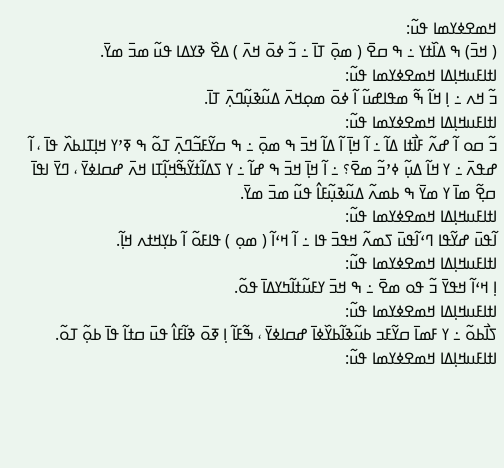ߞߘߐߦߌߘߊ ߟߎ߬:
( ߞߏ߫) ߒ ߡߊ߰ߙߌ ߸ ߒ ߛߐ߫ ( ߘߋ߲߫ ߠߊ߫ ߸ ߏ߬ ߦߋ߫ ߞߍ߫ ) ߡߐ߰ ߢߌߡߊ ߟߎ߬ ߘߏ߫ ߘߌ߫.
ߊߙߊߓߎߞߊ߲ߡߊ ߞߘߐߦߌߘߊ ߟߎ߬:
ߏ߬ ߞߍ ߸ ߊ߲ ߞߊ߬ ߒ߬ ߘߟߊߝߎ߬ ߊ߬ ߦߋ߫ ߘߋ߲ߞߍ߫ ߡߎ߬ߢߎ߲߬ߣߍ߲߫ ߠߊ߫.
ߊߙߊߓߎߞߊ߲ߡߊ ߞߘߐߦߌߘߊ ߟߎ߬:
ߏ߬ ߛߋ ߊ߬ ߝߍ߬ ߓߊ߯ߙߊ ߡߊ߬ ߸ ߊ߬ ߞߊ߲߫ ߊ߬ ߡߊ߬ ߞߏ߫ ߒ ߘߋ߲߫ ߸ ߒ ߛߌ߬ߓߏ߬ߣߍ߲߫ ߠߋ߬ ߒ ߧߴߌ ߞߊ߲ߠߊߕߍ߰ ߟߊ߫ ، ߊ߬ ߝߟߍ߫ ߸ ߌ ߞߊ߬ ߡߎ߲߬ ߦߴߏ߬ ߘߐ߫؟ ߸ ߊ߬ ߞߊ߲߫ ߞߏ߫ ߒ ߝߊ߬ ߸ ߌ ߖߡߊ߬ߙߌ߬ߒ߬ߞߊ߲߬ߠߊ ߞߍ߫ ߝߛߊߦߌ߫ ، ߣߌ߫ ߊߟߊ߫ ߛߐ߲߬ ߘߊ߫ ߌ ߘߌ߫ ߒ ߕߘߍ߬ ߡߎ߬ߢߎ߲߬ߓߊ߮ ߟߎ߬ ߘߏ߫ ߘߌ߫.
ߊߙߊߓߎߞߊ߲ߡߊ ߞߘߐߦߌߘߊ ߟߎ߬:
ߊ߬ߟߎ߫ ߝߌ߬ߟߊ ߣߵߊ߬ߟߎ߫ ߖߘߍ߬ ߞߟߏ߫ ߟߊ ߸ ߊ߬ ߞߵߊ߬ ( ߘߋ߲ ) ߟߊߓߋ߬ ߊ߬ ߕߌ߲ߞߙߍ ߞߊ߲߬.
ߊߙߊߓߎߞߊ߲ߡߊ ߞߘߐߦߌߘߊ ߟߎ߬:
ߊ߲ ߞߵߊ߬ ߞߟߌ߫ ߏ߬ ߟߋ ߘߐ߫ ߸ ߒ ߞߏ߫ ߌߓߎ߬ߙߊ߬ߤߌߡߊ߫ ߟߋ߬.
ߊߙߊߓߎߞߊ߲ߡߊ ߞߘߐߦߌߘߊ ߟߎ߬:
ߖߊ߯ߕߋ߬ ߸ ߌ ߓߘߊ߫ ߛߌ߬ߓߏ ߕߎ߬ߢߊ߬ߕߌ߰ߦߊ߫ ߝߛߊߦߌ߫ ، ߒ߬ߓߊ߬ ߊ߲ ߧߋ߫ ߢߊ߬ߓߊ߮ ߟߎ߫ ߛߙߊ߬ ߟߊ߫ ߕߋ߲߬ ߠߋ߬.
ߊߙߊߓߎߞߊ߲ߡߊ ߞߘߐߦߌߘߊ ߟߎ߬: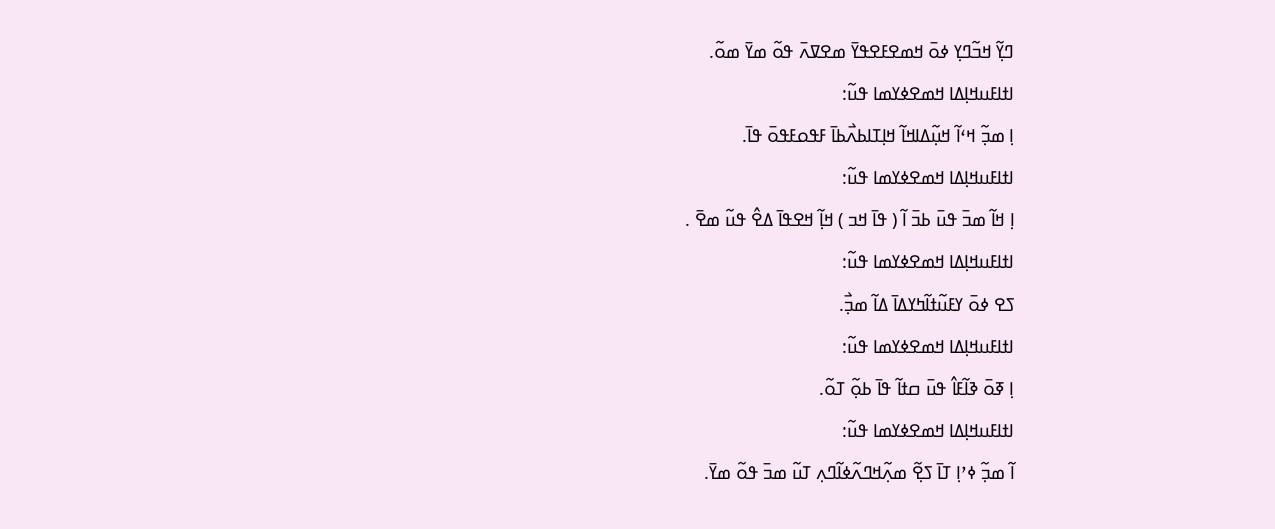ߣߌ߲߬ ߞߏ߬ߣߌ߲ ߦߋ߫ ߞߘߐߓߐߟߌ߫ ߘߐߜߍ߫ ߟߋ߬ ߘߌ߫ ߘߋ߬.
ߊߙߊߓߎߞߊ߲ߡߊ ߞߘߐߦߌߘߊ ߟߎ߬:
ߊ߲ ߘߏ߲߬ ߞߵߊ߬ ߞߎ߲߬ߡߊߞߊ߬ ߞߊ߲ߠߊߕߍ߯ߕߊ߫ ߓߟߋߓߟߋ߫ ߟߊ߫.
ߊߙߊߓߎߞߊ߲ߡߊ ߞߘߐߦߌߘߊ ߟߎ߬:
ߊ߲ ߞߊ߬ ߘߏ߫ ߟߎ߫ ߕߏ߫ ߊ߬ ( ߟߊ߫ ߞߏ ) ߞߊ߲߬ ߞߐߟߊ߫ ߡߐ߮ ߟߎ߬ ߘߐ߫ .
ߊߙߊߓߎߞߊ߲ߡߊ ߞߘߐߦߌߘߊ ߟߎ߬:
ߖߐ ߦߋ߫ ߌߓߎ߬ߙߊ߬ߤߌߡߊ߫ ߡߊ߬ ߘߏ߲߯.
ߊߙߊߓߎߞߊ߲ߡߊ ߞߘߐߦߌߘߊ ߟߎ߬:
ߊ߲ ߧߋ߫ ߢߊ߬ߓߊ߮ ߟߎ߫ ߛߙߊ߬ ߟߊ߫ ߕߋ߲߬ ߠߋ߬.
ߊߙߊߓߎߞߊ߲ߡߊ ߞߘߐߦߌߘߊ ߟߎ߬:
ߊ߬ ߘߏ߲߬ ߦߴߊ߲ ߠߊ߫ ߖߐ߲߬ ߘߍ߲߬ߞߣߍ߬ߦߊ߬ߣߍ߲ ߠߎ߬ ߘߏ߫ ߟߋ߬ ߘߌ߫.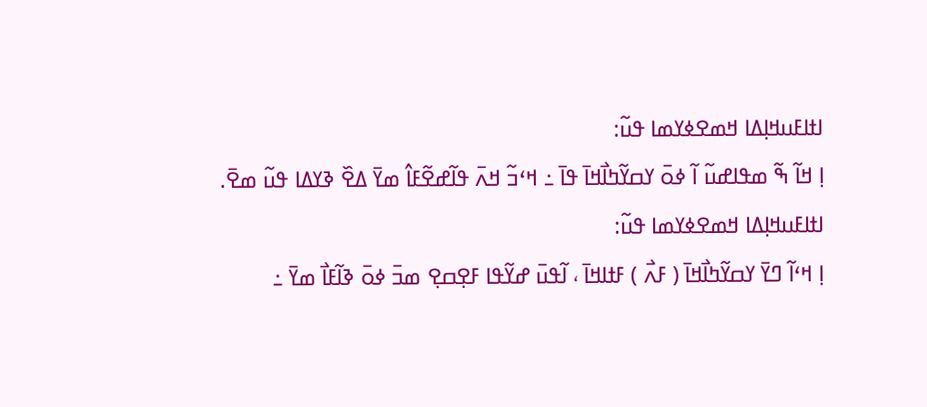ߊߙߊߓߎߞߊ߲ߡߊ ߞߘߐߦߌߘߊ ߟߎ߬:
ߊ߲ ߞߊ߬ ߒ߬ ߘߟߊߝߎ߬ ߊ߬ ߦߋ߫ ߌߛߌ߬ߤߊ߯ߞߊ߫ ߟߊ߫ ߸ ߞߵߏ߬ ߞߍ߫ ߟߊ߬ߝߐ߬ߓߊ߮ ߘߌ߫ ߡߐ߰ ߢߌߡߊ ߟߎ߬ ߘߐ߫.
ߊߙߊߓߎߞߊ߲ߡߊ ߞߘߐߦߌߘߊ ߟߎ߬:
ߊ߲ ߞߵߊ߬ ߣߌ߫ ߌߛߌ߬ߤߊ߯ߞߊ߫ ( ߓߍ߯ ) ߓߙߊߞߊ߫ ، ߊ߬ߟߎ߫ ߝߌ߬ߟߊ ߓߐ߲ߛߐ߲ ߘߏ߫ ߦߋ߫ ߢߊ߬ߓߊ߯ ߘߌ߫ ߸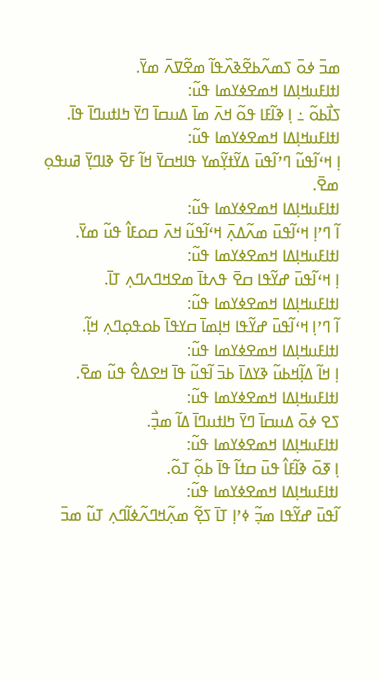ߘߏ߫ ߦߋ߫ ߖߘߍ߬ߕߐ߬ߢߍ߰ߟߊ߬ ߘߐ߬ߜߍ߫ ߘߌ߫.
ߊߙߊߓߎߞߊ߲ߡߊ ߞߘߐߦߌߘߊ ߟߎ߬:
ߖߊ߯ߕߋ߬ ߸ ߊ߲ ߢߊ߬ߓߊ ߟߋ߬ ߞߍ߫ ߘߊ߫ ߡߎߛߊ߫ ߣߌ߫ ߤߊߙߎߣߊ߫ ߟߊ߫.
ߊߙߊߓߎߞߊ߲ߡߊ ߞߘߐߦߌߘߊ ߟߎ߬:
ߊ߲ ߞߵߊ߬ߟߎ߬ ߣߴߊ߬ߟߎ߫ ߡߌ߬ߙߌ߲߬ߘߌ ߟߊߞߛߌ߫ ߞߊ߬ ߓߐ߫ ߢߊߣߌ߲߫ ߥߎߟߋ߲ ߘߐ߫.
ߊߙߊߓߎߞߊ߲ߡߊ ߞߘߐߦߌߘߊ ߟߎ߬:
ߊ߬ ߣߴߊ߲ ߞߵߊ߬ߟߎ߫ ߘߍ߬ߡߍ߲߫ ߞߵߊ߬ߟߎ߬ ߞߍ߫ ߛߋߓߊ߮ ߟߎ߬ ߘߌ߫.
ߊߙߊߓߎߞߊ߲ߡߊ ߞߘߐߦߌߘߊ ߟߎ߬:
ߊ߲ ߞߵߊ߬ߟߎ߫ ߝߌ߬ߟߊ ߛߐ߫ ߟߍߙߊ߫ ߘߐߞߣߍߣߍ߲ ߠߊ߫.
ߊߙߊߓߎߞߊ߲ߡߊ ߞߘߐߦߌߘߊ ߟߎ߬:
ߊ߬ ߣߴߊ߲ ߞߵߊ߬ߟߎ߫ ߝߌ߬ߟߊ ߞߊ߲ߘߊ߫ ߛߌߟߊ߫ ߕߋߟߋ߲ߣߍ߲ ߞߊ߲߬.
ߊߙߊߓߎߞߊ߲ߡߊ ߞߘߐߦߌߘߊ ߟߎ߬:
ߊ߲ ߞߊ߬ ߡߊ߲߬ߞߕߎ߬ ߢߌߡߊ߫ ߕߏ߫ ߊ߬ߟߎ߬ ߟߊ߫ ߞߐߡߐ߮ ߟߎ߬ ߘߐ߫.
ߊߙߊߓߎߞߊ߲ߡߊ ߞߘߐߦߌߘߊ ߟߎ߬:
ߖߐ ߦߋ߫ ߡߎߛߊ߫ ߣߌ߫ ߤߊߙߎߣߊ߫ ߡߊ߬ ߘߏ߲߯.
ߊߙߊߓߎߞߊ߲ߡߊ ߞߘߐߦߌߘߊ ߟߎ߬:
ߊ߲ ߧߋ߫ ߢߊ߬ߓߊ߮ ߟߎ߫ ߛߙߊ߬ ߟߊ߫ ߕߋ߲߬ ߠߋ߬.
ߊߙߊߓߎߞߊ߲ߡߊ ߞߘߐߦߌߘߊ ߟߎ߬:
ߊ߬ߟߎ߫ ߝߌ߬ߟߊ ߘߏ߲߬ ߦߴߊ߲ ߠߊ߫ ߖߐ߲߬ ߘߍ߲߬ߞߣߍ߬ߦߊ߬ߣߍ߲ ߠߎ߬ ߘߏ߫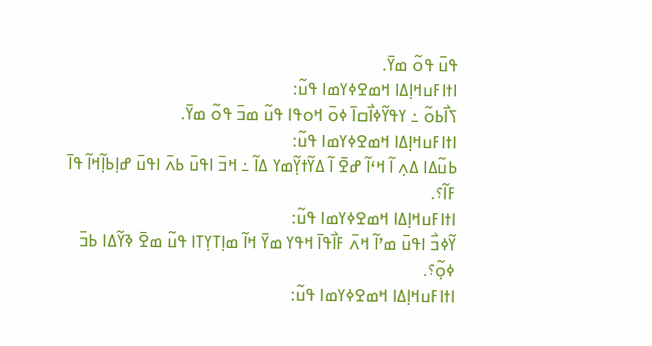ߟߎ߫ ߟߋ߬ ߘߌ߫.
ߊߙߊߓߎߞߊ߲ߡߊ ߞߘߐߦߌߘߊ ߟߎ߬:
ߖߊ߯ߕߋ߬ ߸ ߌߟߌ߬ߦߊ߯ߛߊ߫ ߦߋ߫ ߞߋߟߊ ߟߎ߬ ߘߏ߫ ߟߋ߬ ߘߌ߫.
ߊߙߊߓߎߞߊ߲ߡߊ ߞߘߐߦߌߘߊ ߟߎ߬:
ߕߎ߬ߡߊ ߡߍ߲ ߊ߬ ߞߵߊ߬ ߝߐ߫ ߊ߬ ߡߌ߬ߙߌ߲߬ߘߌ ߡߊ߬ ߸ ߞߏ߫ ߊߟߎ߫ ߕߍ߫ ߊߟߎ߫ ߝߊ߲ߕߊ߲߬ߞߊ߬ ߟߊ߫ ߓߊ߬؟.
ߊߙߊߓߎߞߊ߲ߡߊ ߞߘߐߦߌߘߊ ߟߎ߬:
ߌ߬ߦߏ߯ ߊߟߎ߫ ߘߴߊ߬ ߞߍ߫ ߓߊ߯ߟߊ߫ ߞߟߌ ߘߌ߫ ߞߊ߬ ߘߊ߲ߠߌ߲ߠߊ ߟߎ߬ ߘߐ߫ ߢߌ߬ߡߊ ߕߏ߫ ߦߋ߲߬؟.
ߊߙߊߓߎߞߊ߲ߡߊ ߞߘߐߦߌߘߊ ߟߎ߬: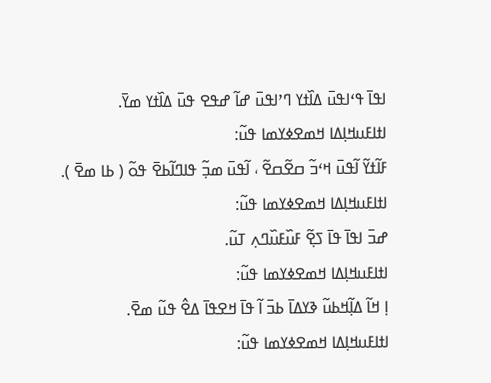ߊߟߊ߫ ߟߵߊߟߎ߫ ߡߊ߰ߙߌ ߣߴߊߟߎ߫ ߝߊ߬ ߝߟߐ ߟߎ߫ ߡߊ߰ߙߌ ߘߌ߫.
ߊߙߊߓߎߞߊ߲ߡߊ ߞߘߐߦߌߘߊ ߟߎ߬:
ߓߊ߬ߙߌ߬ ߊ߬ߟߎ߫ ߞߵߏ߬ ߛߐ߬ߛߐ߬ ، ߊ߬ߟߎ߫ ߘߏ߲߬ ߟߊߣߊ߬ߕߐ߫ ߟߋ߬ ( ߕߊ ߘߐ߫ ).
ߊߙߊߓߎߞߊ߲ߡߊ ߞߘߐߦߌߘߊ ߟߎ߬:
ߝߏ߫ ߊߟߊ߫ ߟߊ߫ ߖߐ߲߬ ߓߎ߰ߓߎ߰ߣߍ߲ ߠߎ߬.
ߊߙߊߓߎߞߊ߲ߡߊ ߞߘߐߦߌߘߊ ߟߎ߬:
ߊ߲ ߞߊ߬ ߡߊ߲߬ߞߕߎ߬ ߢߌߡߊ߫ ߕߏ߫ ߊ߬ ߟߊ߫ ߞߐߟߊ߫ ߡߐ߮ ߟߎ߬ ߘߐ߫.
ߊߙߊߓߎߞߊ߲ߡߊ ߞߘߐߦߌߘߊ ߟߎ߬: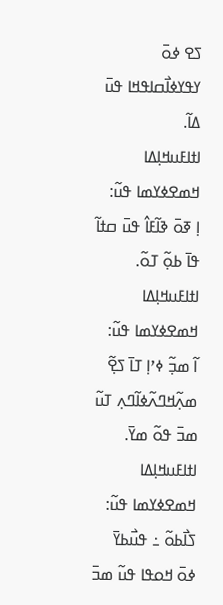ߖߐ ߦߋ߫ ߌߟߌߦߊ߯ߛߊߟߞߊ ߟߎ߫ ߡߊ߬.
ߊߙߊߓߎߞߊ߲ߡߊ ߞߘߐߦߌߘߊ ߟߎ߬:
ߊ߲ ߧߋ߫ ߢߊ߬ߓߊ߮ ߟߎ߫ ߛߙߊ߬ ߟߊ߫ ߕߋ߲߬ ߠߋ߬.
ߊߙߊߓߎߞߊ߲ߡߊ ߞߘߐߦߌߘߊ ߟߎ߬:
ߊ߬ ߘߏ߲߬ ߦߴߊ߲ ߠߊ߫ ߖߐ߲߬ ߘߍ߲߬ߞߣߍ߬ߦߊ߬ߣߍ߲ ߠߎ߬ ߘߏ߫ ߟߋ߬ ߘߌ߫.
ߊߙߊߓߎߞߊ߲ߡߊ ߞߘߐߦߌߘߊ ߟߎ߬:
ߖߊ߯ߕߋ߬ ߸ ߟߎ߯ߕߌ߫ ߦߋ߫ ߞߋߟߊ ߟߎ߬ ߘߏ߫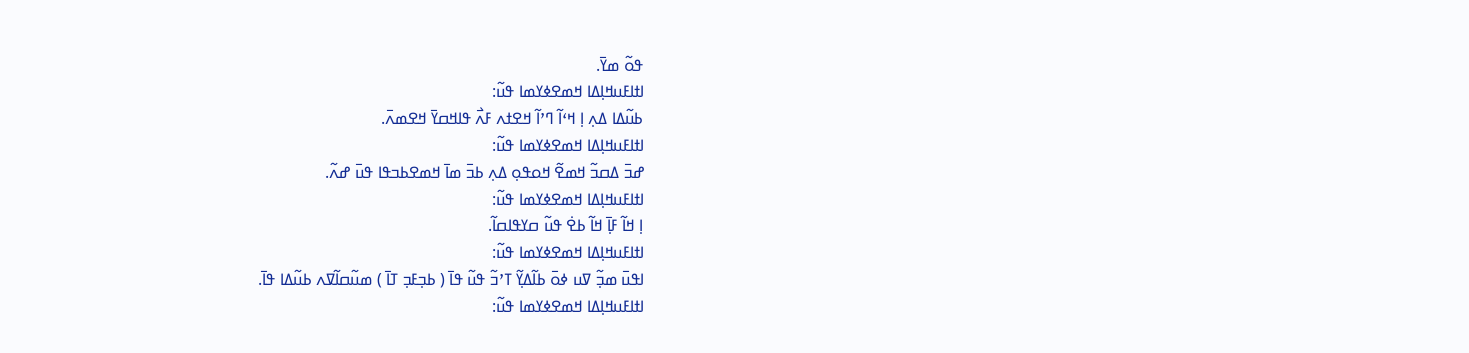ߟߋ߬ ߘߌ߫.
ߊߙߊߓߎߞߊ߲ߡߊ ߞߘߐߦߌߘߊ ߟߎ߬:
ߕߎ߬ߡߊ ߡߍ߲ ߊ߲ ߞߵߊ߬ ߣߴߊ߬ ߞߐߙߍ ߓߍ߯ ߟߊߞߛߌ߫ ߞߐߘߍ߫.
ߊߙߊߓߎߞߊ߲ߡߊ ߞߘߐߦߌߘߊ ߟߎ߬:
ߝߏ߫ ߡߛߏ߬ ߞߘߐ߬ ߞߋߟߋ߲ ߡߍ߲ ߕߏ߫ ߘߊ߫ ߞߘߐߕߏߟߊ ߟߎ߫ ߝߍ߬.
ߊߙߊߓߎߞߊ߲ߡߊ ߞߘߐߦߌߘߊ ߟߎ߬:
ߊ߲ ߞߊ߬ ߓߊ߲߫ ߞߊ߬ ߕߐ߭ ߟߎ߬ ߛߌߟߊߛߊ߬.
ߊߙߊߓߎߞߊ߲ߡߊ ߞߘߐߦߌߘߊ ߟߎ߬:
ߊߟߎ߫ ߘߏ߲߬ ߜߎ ߦߋ߫ ߕߊ߬ߡߌ߲߬ ߠߴߏ߬ ߟߎ߬ ߟߊ߫ ( ߕߏ߲ߓߏ߲ ߠߊ߫ ) ߘߎ߬ߛߊ߬ߜߍ ߕߎ߬ߡߊ ߟߊ߫.
ߊߙߊߓߎߞߊ߲ߡߊ ߞߘߐߦߌߘߊ ߟߎ߬: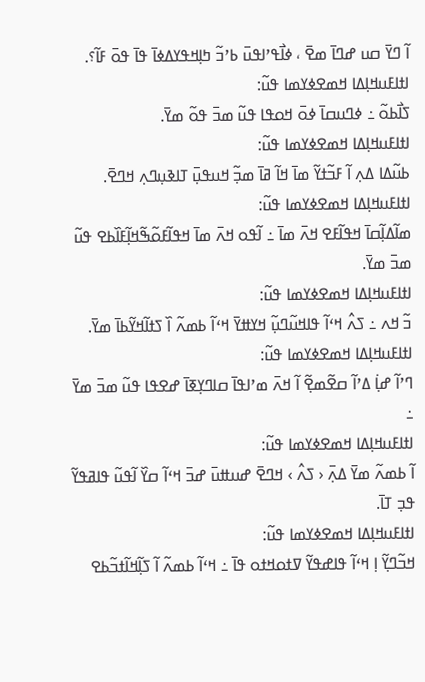ߊ߬ ߣߌ߫ ߛߎ ߝߣߊ߫ ߘߐ߫ ، ߦߊ߯ߟߴߊߟߎ߫ ߕߴߏ߬ ߤߊ߲ߞߟߌߡߦߊ߫ ߟߊ߫ ߟߋ߫ ߓߊ߬؟.
ߊߙߊߓߎߞߊ߲ߡߊ ߞߘߐߦߌߘߊ ߟߎ߬:
ߖߊ߯ߕߋ߬ ߸ ߦߣߎߛߊ߫ ߦߋ߫ ߞߋߟߊ ߟߎ߬ ߘߏ߫ ߟߋ߬ ߘߌ߫.
ߊߙߊߓߎߞߊ߲ߡߊ ߞߘߐߦߌߘߊ ߟߎ߬:
ߕߎ߬ߡߊ ߡߍ߲ ߊ߬ ߓߏ߬ߙߌ߬ ߘߊ߫ ߞߊ߬ ߥߊ߫ ߘߏ߲߬ ߞߎߟߎ߲߫ ߠߊߢߎ߲ߣߍ߲ ߞߣߐ߫.
ߊߙߊߓߎߞߊ߲ߡߊ ߞߘߐߦߌߘߊ ߟߎ߬:
ߘߊ߬ߡߊ߲߬ߛߊ߫ ߞߟߊ߬ߓߐ ߞߍ߫ ߘߊ߫ ߸ ߊ߬ߟߋ ߞߍ߫ ߘߊ߫ ߞߟߊ߬ߓߋ߬ߒ߬ߞߊ߲߬ߓߊ߰ߕߐ ߟߎ߬ ߘߏ߫ ߘߌ߫.
ߊߙߊߓߎߞߊ߲ߡߊ ߞߘߐߦߌߘߊ ߟߎ߬:
ߏ߬ ߞߍ ߸ ߖߍ߮ ߞߵߊ߬ ߟߊߞߎ߬ߣߎ߲߬ ߞߌߚߌ߫ ߞߵߊ߬ ߕߘߍ߬ ߊ߰ ߖߙߊ߬ߞߌ߬ߕߊ߫ ߘߌ߫.
ߊߙߊߓߎߞߊ߲ߡߊ ߞߘߐߦߌߘߊ ߟߎ߬:
ߣߴߊ߬ ߝߊ߲߭ ߡߴߊ߬ ߛߐ߬ߘߐ߲߬ ߊ߬ ߞߍ߫ ߘߴߊߟߊ߫ ߛߊߣߌ߲ߧߊ߫ ߝߐߟߊ ߟߎ߬ ߘߏ߫ ߘߌ߫ ߸
ߊߙߊߓߎߞߊ߲ߡߊ ߞߘߐߦߌߘߊ ߟߎ߬:
ߊ߬ ߕߘߍ߬ ߘߌ߫ ߡߍ߲߫ ‹ ߖߍ߮ › ߞߣߐ߫ ߝߎߚߎ߫ ߝߏ߫ ߞߵߊ߬ ߛߌ߰ ߊ߬ߟߎ߬ ߟߊߥߟߌ߬ ߟߏ߲ ߠߊ߫.
ߊߙߊߓߎߞߊ߲ߡߊ ߞߘߐߦߌߘߊ ߟߎ߬:
ߞߏ߬ߣߌ߲߬ ߊ߲ ߞߵߊ߬ ߟߊߝߟߌ߬ ߜߙߋߞߙߋ ߟߊ߫ ߸ ߞߵߊ߬ ߕߘߍ߬ ߊ߬ ߖߊ߲߬ߞߊ߬ߙߏ߬ߕߐ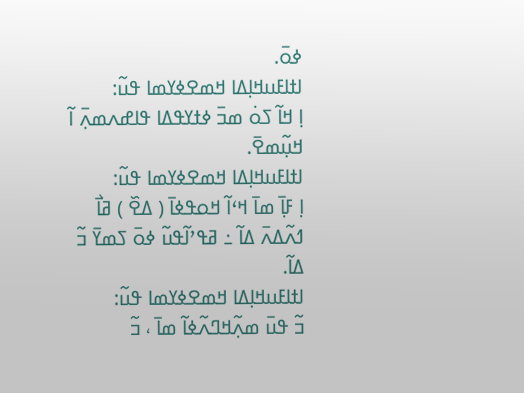ߦߋ߫.
ߊߙߊߓߎߞߊ߲ߡߊ ߞߘߐߦߌߘߊ ߟߎ߬:
ߊ߲ ߞߊ߬ ߖߋ߭ ߘߏ߫ ߦߙߌߟߡߊ ߟߊߝߍߘߍ߲߫ ߊ߬ ߞߎ߲߬ߘߐ߫.
ߊߙߊߓߎߞߊ߲ߡߊ ߞߘߐߦߌߘߊ ߟߎ߬:
ߊ߲ ߓߊ߲߫ ߘߊ߫ ߞߵߊ߬ ߞߋߟߦߊ߫ ( ߡߐ߰ ) ߥߊ߯ ߗߍ߬ߡߍ߫ ߡߊ߬ ߸ ߥߟߴߊ߬ߟߎ߬ ߦߋ߫ ߖߘߌ߫ ߏ߬ ߡߊ߬.
ߊߙߊߓߎߞߊ߲ߡߊ ߞߘߐߦߌߘߊ ߟߎ߬:
ߏ߬ ߟߎ߫ ߘߍ߲߬ߞߣߍ߬ߦߊ߬ ߘߊ߫ ، ߏ߬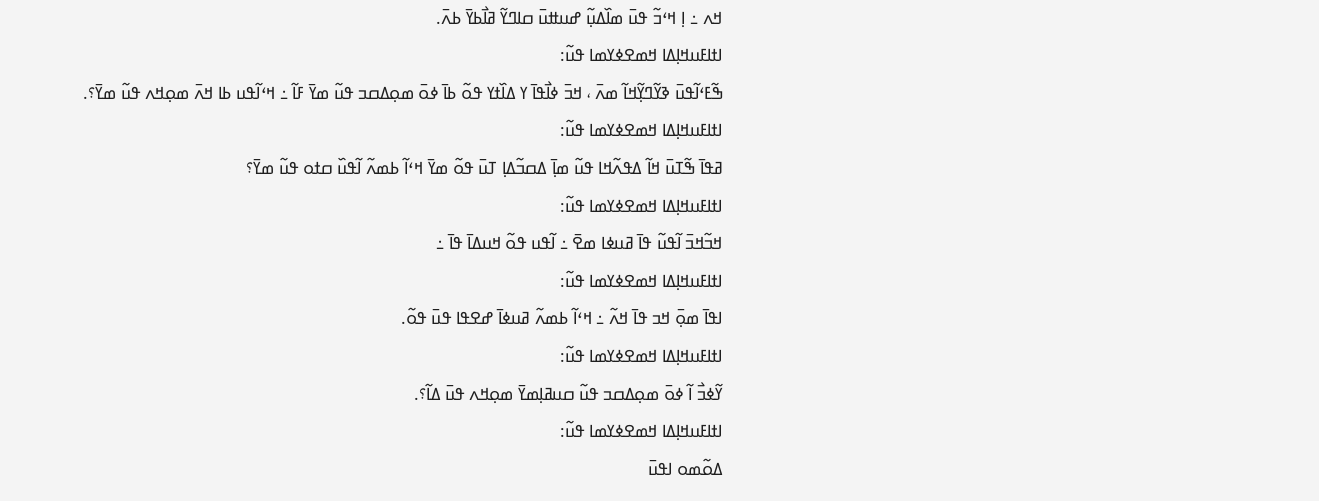ߞߍ ߸ ߊ߲ ߞߵߏ߬ ߟߎ߫ ߘߊ߰ߡߎ߲߬ ߝߎߚߎ߫ ߛߊߣߌ߬ ߥߊ߯ߕߌ߫ ߕߍ߫.
ߊߙߊߓߎߞߊ߲ߡߊ ߞߘߐߦߌߘߊ ߟߎ߬:
ߒ߬ߓߵߊ߬ߟߎ߫ ߢߌ߬ߣߌ߲߬ߞߊ߬ ߘߍ߫ ، ߞߏ߫ ߦߊ߯ߟߊ߫ ߌ ߡߊ߰ߙߌ ߟߋ߬ ߕߊ߫ ߦߋ߫ ߘߋ߲ߡߛߏ ߟߎ߬ ߘߌ߫ ߓߊ߬ ߸ ߞߵߊ߬ߟߎ ߕߊ ߞߍ߫ ߘߋ߲ߞߍ ߟߎ߬ ߘߌ߫؟.
ߊߙߊߓߎߞߊ߲ߡߊ ߞߘߐߦߌߘߊ ߟߎ߬:
ߥߟߊ߫ ߒ߬ߠߎ߫ ߞߊ߬ ߡߟߍ߬ߞߊ ߟߎ߬ ߘߊ߲߫ ߡߛߏ߬ߡߊ߲ ߠߎ߫ ߟߋ߬ ߘߌ߫ ߞߵߊ߬ ߕߘߍ߬ ߊ߬ߟߎ߰ ߛߙߋ ߟߎ߬ ߘߌ߫؟
ߊߙߊߓߎߞߊ߲ߡߊ ߞߘߐߦߌߘߊ ߟߎ߬:
ߞߏ߬ߞߏ߫ ߊ߬ߟߎ߬ ߟߊ߫ ߥߎߦߊ ߘߐ߫ ߸ ߊ߬ߟߎ ߟߋ߬ ߞߎߡߊ߫ ߟߊ߫ ߸
ߊߙߊߓߎߞߊ߲ߡߊ ߞߘߐߦߌߘߊ ߟߎ߬:
ߊߟߊ߫ ߘߋ߲߫ ߞߏ ߟߊ߫ ߞߍ߬ ߸ ߞߵߊ߬ ߕߘߍ߬ ߥߎߦߊ߫ ߝߐߟߊ ߟߎ߫ ߟߋ߬.
ߊߙߊߓߎߞߊ߲ߡߊ ߞߘߐߦߌߘߊ ߟߎ߬:
ߌ߬ߦߏ߯ ߊ߬ ߦߋ߫ ߘߋ߲ߡߛߏ ߟߎ߬ ߛߎߥߊ߲ߘߌ߫ ߘߋ߲ߞߍ ߟߎ߫ ߡߊ߬؟.
ߊߙߊߓߎߞߊ߲ߡߊ ߞߘߐߦߌߘߊ ߟߎ߬:
ߡߋ߬ߘߋ ߊߟߎ߫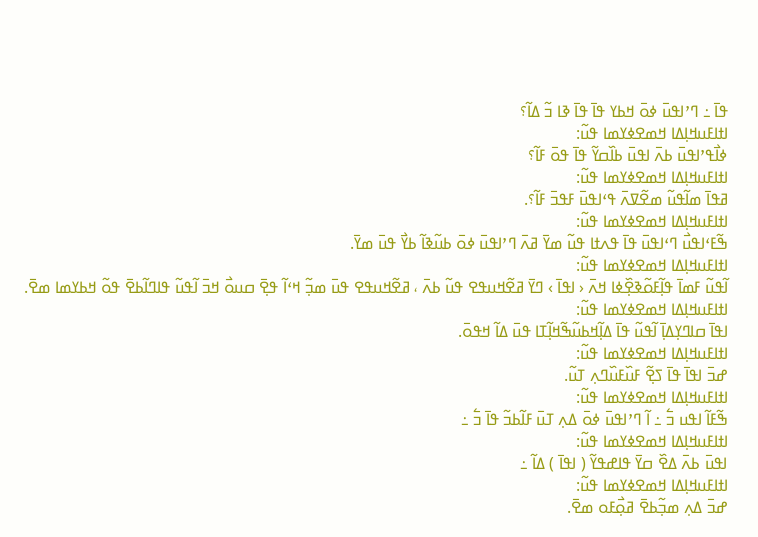ߟߊ߫ ߸ ߣߴߊߟߎ߫ ߦߋ߫ ߞߕߌ ߟߊ߫ ߟߊ߫ ߢߊ ߏ߬ ߡߊ߬؟
ߊߙߊߓߎߞߊ߲ߡߊ ߞߘߐߦߌߘߊ ߟߎ߬:
ߦߊ߯ߟߴߊߟߎ߫ ߕߍ߫ ߊߟߎ߫ ߕߊ߰ߛߌ߬ ߟߊ߫ ߟߋ߫ ߓߊ߬؟
ߊߙߊߓߎߞߊ߲ߡߊ ߞߘߐߦߌߘߊ ߟߎ߬:
ߥߟߊ߫ ߘߊ߬ߟߎ߬ ߘߐ߬ߜߍ߫ ߟߵߊߟߎ߫ ߓߟߏ߫ ߓߊ߬؟.
ߊߙߊߓߎߞߊ߲ߡߊ ߞߘߐߦߌߘߊ ߟߎ߬:
ߒ߬ߓߵߊߟߎ߯ ߣߵߊߟߎ߫ ߟߊ߫ ߟߍߙߊ ߟߎ߬ ߘߌ߫ ߥߍ߫ ߣߴߊߟߎ߫ ߦߋ߫ ߕߎ߬ߢߊ߬ ߕߌ߯ ߟߎ߫ ߘߌ߫.
ߊߙߊߓߎߞߊ߲ߡߊ ߞߘߐߦߌߘߊ ߟߎ߬:
ߊ߬ߟߎ߬ ߓߘߊ߫ ߟߊ߲߬ߓߋ߬ߢߐ߲߰ߦߊ ߞߍ߫ ‹ ߊߟߊ߫ › ߣߌ߫ ߥߐ߬ߞߎߟߐ ߟߎ߬ ߕߍ߫ ، ߥߐ߬ߞߎߟߐ ߟߎ߫ ߘߏ߲߬ ߞߵߊ߬ ߟߐ߲߫ ߛߎߋ߯ ߞߏ߫ ߊ߬ߟߎ߬ ߟߊߣߊ߬ߕߐ߫ ߟߋ߬ ߞߕߌߘߊ ߘߐ߫.
ߊߙߊߓߎߞߊ߲ߡߊ ߞߘߐߦߌߘߊ ߟߎ߬:
ߊߟߊ߫ ߛߊߣߌ߲ߡߊ߲߫ ߊ߬ߟߎ߬ ߟߊ߫ ߡߊ߲߬ߞߕߎ߬ߒ߬ߞߊ߲߬ߠߊ ߟߎ߫ ߡߊ߬ ߞߟߋ߫.
ߊߙߊߓߎߞߊ߲ߡߊ ߞߘߐߦߌߘߊ ߟߎ߬:
ߝߏ߫ ߊߟߊ߫ ߟߊ߫ ߖߐ߲߬ ߓߎ߰ߓߎ߰ߣߍ߲ ߠߎ߬.
ߊߙߊߓߎߞߊ߲ߡߊ ߞߘߐߦߌߘߊ ߟߎ߬:
ߒ߬ߓߊ߬ ߊߟߎ ߏ߱ ߸ ߊ߬ ߣߴߊߟߎ߫ ߦߋ߫ ߡߍ߲ ߠߎ߫ ߓߊ߬ߕߏ߬ ߟߊ߫ ߏ߱ ߸
ߊߙߊߓߎߞߊ߲ߡߊ ߞߘߐߦߌߘߊ ߟߎ߬:
ߊߟߎ߫ ߕߍ߫ ߡߐ߰ ߛߌ߫ ߟߊߝߟߌ߬ ( ߊߟߊ߫ ) ߡߊ߬ ߸
ߊߙߊߓߎߞߊ߲ߡߊ ߞߘߐߦߌߘߊ ߟߎ߬:
ߝߏ߫ ߡߍ߲ ߘߏ߲߬ߕߐ߫ ߥߋ߲߯ߓߋ ߘߐ߫.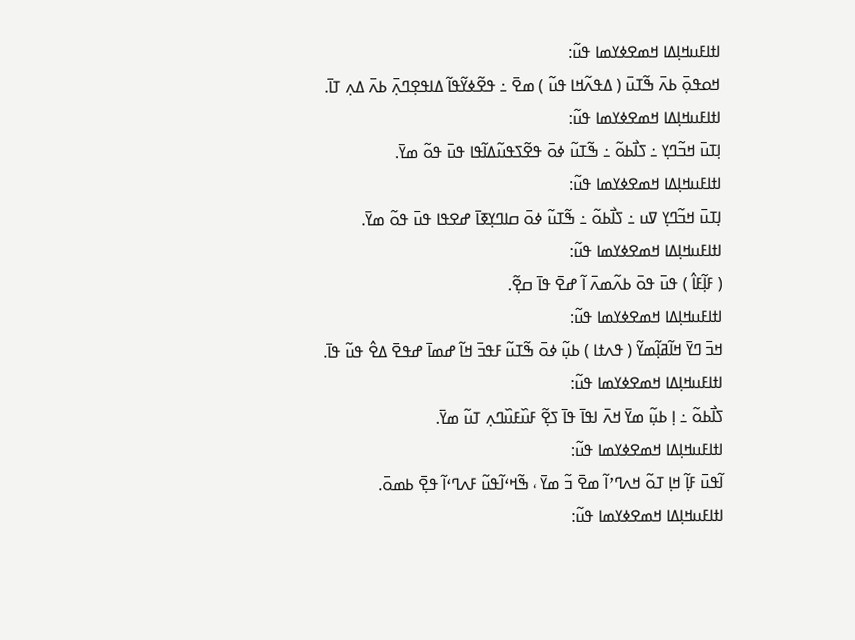ߊߙߊߓߎߞߊ߲ߡߊ ߞߘߐߦߌߘߊ ߟߎ߬:
ߞߋߟߋ߲߫ ߕߍ߫ ߒ߬ߠߎ߫ ( ߡߟߍ߬ߞߊ ߟߎ߬ ) ߘߐ߫ ߸ ߟߐ߬ߦߌ߬ߟߊ߬ ߡߊߟߐ߲ߣߍ߲߫ ߕߍ߫ ߡߍ߲ ߠߊ߫.
ߊߙߊߓߎߞߊ߲ߡߊ ߞߘߐߦߌߘߊ ߟߎ߬:
ߊ߲ߠߎ߫ ߞߏ߬ߣߌ߲ ߸ ߖߊ߯ߕߋ߬ ߸ ߒ߬ߠߎ߬ ߦߋ߫ ߟߐ߬ߖߟߎ߬ߡߊ߬ߟߊ ߟߎ߫ ߟߋ߬ ߘߌ߫.
ߊߙߊߓߎߞߊ߲ߡߊ ߞߘߐߦߌߘߊ ߟߎ߬:
ߊ߲ߠߎ߫ ߞߏ߬ߣߌ߲ ߜߎ ߸ ߖߊ߯ߕߋ߬ ߸ ߒ߬ߠߎ߬ ߦߋ߫ ߛߊߣߌ߲ߧߊ߫ ߝߐߟߊ ߟߎ߫ ߟߋ߬ ߘߌ߫.
ߊߙߊߓߎߞߊ߲ߡߊ ߞߘߐߦߌߘߊ ߟߎ߬:
( ߓߊ߲߬ߓߊ߮ ) ߟߎ߫ ߟߋ߫ ߕߍ߬ߘߍ߫ ߊ߬ ߝߐ߫ ߟߊ߫ ߛߐ߲߬.
ߊߙߊߓߎߞߊ߲ߡߊ ߞߘߐߦߌߘߊ ߟߎ߬:
ߞߏ߫ ߣߌ߫ ߞߊ߬ߥߊ߲߬ߘߌ߬ ( ߟߍߙߊ ) ߕߎ߲߬ ߦߋ߫ ߒ߬ߠߎ߬ ߓߟߏ߫ ߞߊ߬ ߝߘߊ߫ ߝߟߐ߫ ߡߐ߮ ߟߎ߬ ߟߊ߫.
ߊߙߊߓߎߞߊ߲ߡߊ ߞߘߐߦߌߘߊ ߟߎ߬:
ߖߊ߯ߕߋ߬ ߸ ߊ߲ ߕߎ߲߬ ߘߌ߫ ߞߍ߫ ߊߟߊ߫ ߟߊ߫ ߖߐ߲߬ ߓߎ߰ߓߎ߰ߣߍ߲ ߠߎ߬ ߘߌ߫.
ߊߙߊߓߎߞߊ߲ߡߊ ߞߘߐߦߌߘߊ ߟߎ߬:
ߊ߬ߟߎ߫ ߓߊ߲߬ ߞߊ߲ ߠߋ߬ ߞߍߣߴߊ߬ ߘߐ߫ ߏ߬ ߘߌ߫ ، ߒ߬ߞߵߊ߬ߟߎ߬ ߓߍߣߵߊ߬ ߟߐ߲߫ ߕߘߋ߫.
ߊߙߊߓߎߞߊ߲ߡߊ ߞߘߐߦߌߘߊ ߟߎ߬: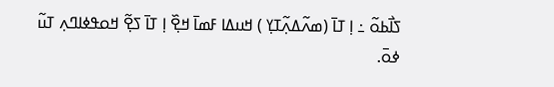ߖߊ߯ߕߋ߬ ߸ ߊ߲ ߠߊ߫ (ߘߍ߬ߡߍ߲߬ߠߌ߲ ) ߞߎߡߊ ߓߘߊ߫ ߞߐ߲߰ ߊ߲ ߠߊ߫ ߖߐ߲߬ ߞߋߟߦߊߣߍ߲ ߠߎ߬ ߦߋ߫.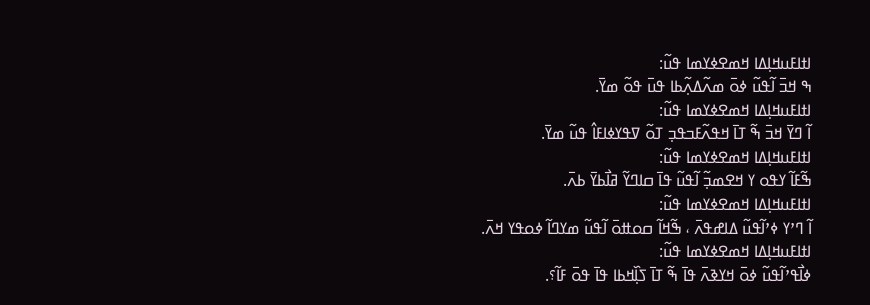ߊߙߊߓߎߞߊ߲ߡߊ ߞߘߐߦߌߘߊ ߟߎ߬:
ߒ ߞߏ߫ ߊ߬ߟߎ߬ ߦߋ߫ ߘߍ߬ߡߍ߲߬ߕߊ ߟߎ߫ ߟߋ߬ ߘߌ߫.
ߊߙߊߓߎߞߊ߲ߡߊ ߞߘߐߦߌߘߊ ߟߎ߬:
ߊ߬ ߣߌ߫ ߞߏ߫ ߒ߬ ߠߊ߫ ߞߟߍ߬ߓߏߟߏ߲ ߠߋ߬ ߜߟߌߦߊߓߊ߮ ߟߎ߬ ߘߌ߫.
ߊߙߊߓߎߞߊ߲ߡߊ ߞߘߐߦߌߘߊ ߟߎ߬:
ߒ߬ߓߊ߬ ߌߟߋ ߌ ߞߐߘߏ߲߬ ߊ߬ߟߎ߬ ߟߊ߫ ߛߊߣߌ߬ ߥߊ߯ߕߌ߫ ߕߍ߫.
ߊߙߊߓߎߞߊ߲ߡߊ ߞߘߐߦߌߘߊ ߟߎ߬:
ߊ߬ ߣߴߌ ߦߴߊ߬ߟߎ߬ ߡߊߝߟߍ߫ ، ߒ߬ߞߊ߬ ߛߋߚߋ߫ ߊ߬ߟߎ߬ ߘߌߣߊ߬ ߦߋߟߌ ߞߍ߫.
ߊߙߊߓߎߞߊ߲ߡߊ ߞߘߐߦߌߘߊ ߟߎ߬:
ߦߊ߯ߟߴߊ߬ߟߎ߬ ߦߋ߫ ߞߌߢߍ߫ ߟߊ߫ ߒ߬ ߠߊ߫ ߖߊ߲߰ߞߕߊ ߟߊ߫ ߟߋ߫ ߓߊ߬؟.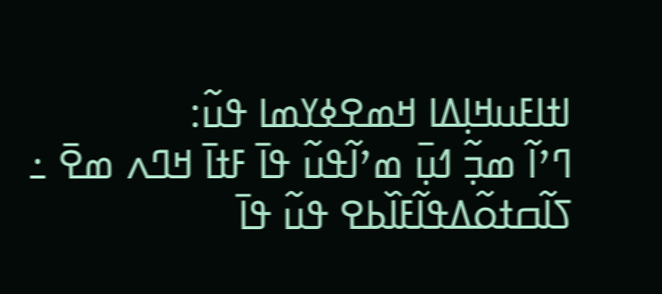ߊߙߊߓߎߞߊ߲ߡߊ ߞߘߐߦߌߘߊ ߟߎ߬:
ߣߴߊ߬ ߘߏ߲߬ ߗߎ߲߫ ߘߴߊ߬ߟߎ߬ ߟߊ߫ ߓߙߊ߫ ߞߣߍ ߘߐ߫ ߸ ߖߊ߬ߛߙߋ߬ߡߟߊ߬ߓߊ߰ߕߐ ߟߎ߬ ߟߊ߫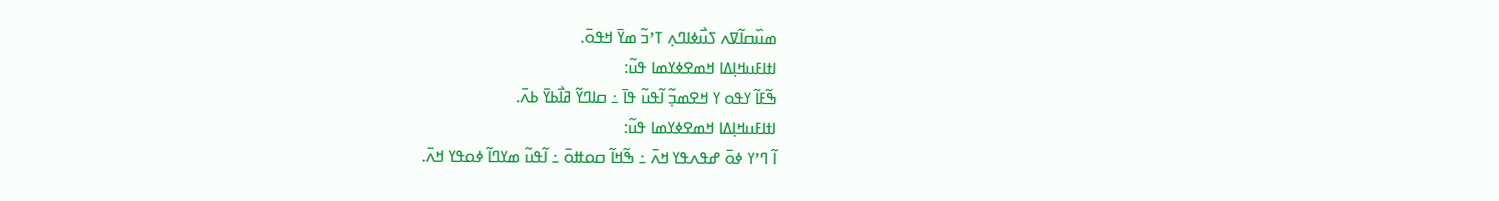ߘߎ߰ߛߊ߬ߜߍ ߖߎ߯ߦߊߣߍ߲ ߠߴߏ߬ ߘߌ߫ ߞߟߋ߫.
ߊߙߊߓߎߞߊ߲ߡߊ ߞߘߐߦߌߘߊ ߟߎ߬:
ߒ߬ߓߊ߬ ߌߟߋ ߌ ߞߐߘߏ߲߬ ߊ߬ߟߎ߬ ߟߊ߫ ߸ ߛߊߣߌ߬ ߥߊ߯ߕߌ߫ ߕߍ߫.
ߊߙߊߓߎߞߊ߲ߡߊ ߞߘߐߦߌߘߊ ߟߎ߬:
ߊ߬ ߣߴߌ ߦߋ߫ ߝߟߍߟߌ ߞߍ߫ ߸ ߒ߬ߞߊ߬ ߛߋߚߋ߫ ߸ ߊ߬ߟߎ߬ ߘߌߣߊ߬ ߦߋߟߌ ߞߍ߫.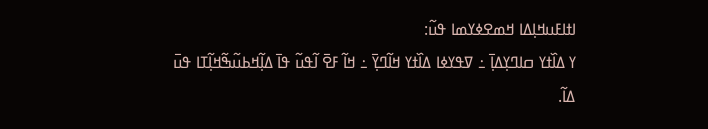ߊߙߊߓߎߞߊ߲ߡߊ ߞߘߐߦߌߘߊ ߟߎ߬:
ߌ ߡߊ߰ߙߌ ߛߊߣߌ߲ߡߊ߲߫ ߸ ߜߟߌߦߊ ߡߊ߰ߙߌ ߞߊ߬ߣߌ߲߫ ߸ ߞߊ߬ ߓߐ߫ ߊ߬ߟߎ߬ ߟߊ߫ ߡߊ߲߬ߞߕߎ߬ߒ߬ߞߊ߲߬ߠߊ ߟߎ߫ ߡߊ߬.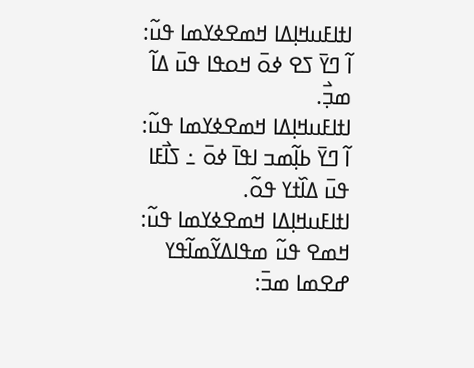ߊߙߊߓߎߞߊ߲ߡߊ ߞߘߐߦߌߘߊ ߟߎ߬:
ߊ߬ ߣߌ߫ ߖߐ ߦߋ߫ ߞߋߟߊ ߟߎ߫ ߡߊ߬ ߘߏ߲߯.
ߊߙߊߓߎߞߊ߲ߡߊ ߞߘߐߦߌߘߊ ߟߎ߬:
ߊ߬ ߣߌ߫ ߕߊ߲߬ߘߏ ߊߟߊ߫ ߦߋ߫ ߸ ߖߊ߯ߓߊ ߟߎ߫ ߡߊ߰ߙߌ ߟߋ߬.
ߊߙߊߓߎߞߊ߲ߡߊ ߞߘߐߦߌߘߊ ߟߎ߬:
ߞߘߐ ߟߎ߬ ߘߟߊߡߌ߬ߘߊ߬ߟߌ ߝߐߘߊ ߘߏ߫: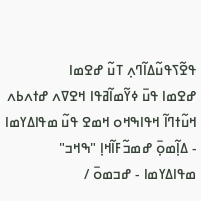ߟߐ߬ߖߟߎ߬ߡߊ߬ߣߍ߲ ߠߎ߬ ߝߐߘߊ
ߝߐߘߊ ߟߎ߫ ߦߌ߬ߘߊ߬ߥߟߊ ߞߐߜߍ ߝߙߍߕߍ
ߞߎ߬ߙߣߊ߬ ߞߟߊߒߞߋ ߞߘߐ ߟߎ߬ ߘߟߊߡߌߘߊ - ߡߊ߲߬ߘߋ߲߫ ߝߘߏ߬ߓߊ߬ߞߊ߲ "ߒߞߏ" ߘߟߊߡߌߘߊ - ߝߏߘߋ߫ /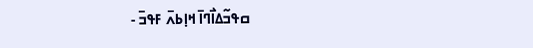ߛߟߏ߬ߡߊ߯ߣߊ߫ ߞߊ߲ߕߍ߫ ߓߟߏ߫ -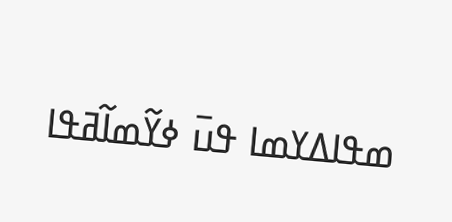ߘߟߊߡߌߘߊ ߟߎ߫ ߦߌ߬ߘߊ߬ߥߟߊ